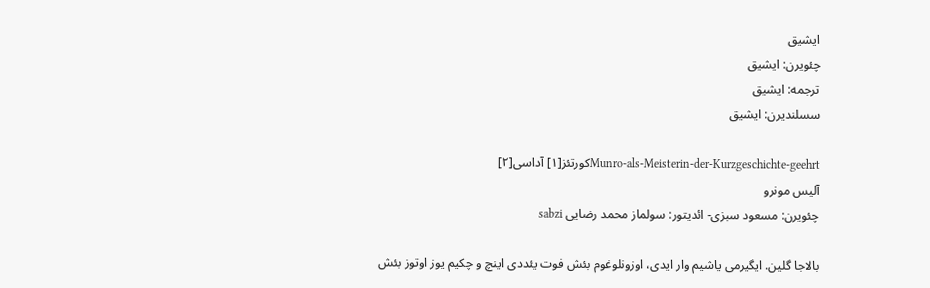ایشیق
چئویرن: ایشیق
ترجمه: ایشیق
سسلندیرن: ایشیق

Munro-als-Meisterin-der-Kurzgeschichte-geehrtکورتئز[۱] آداسی[۲]
آلیس مونرو
چئویرن: مسعود سبزی- ائدیتور: سولماز محمد رضایی sabzi

بالاجا گلین. ایگیرمی یاشیم وار ایدی، اوزونلوغوم بئش فوت یئددی اینچ و چکیم یوز اوتوز بئش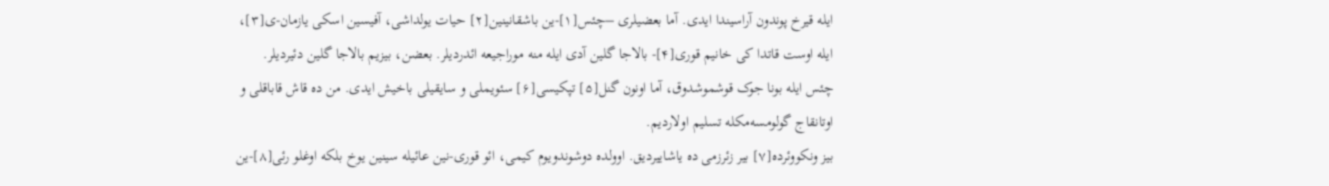ایله قیرخ پوندون آراسیندا ایدی. آما بعضیلری –چئس[۱]-ین باشقانینین[۲] حیات یولداشی، آفیسین اسکی یازمان-ی[۳]، ایله اوست قاتدا کی خانیم قوری[۴]- بالاجا گلین آدی ایله منه موراجیعه ائدردیلر. بعضن، بیزیم بالاجا گلین دئیردیلر. چئس ایله بونا جوک قوشموشدوق، آما اونون گنل[۵] تپکیسی[۶] سئویملی و سایقیلی باخیش ایدی. من ده قاش قاباقلی و اوتانقاج گولومسه‌مکله تسلیم اولاردیم.
بیز ونکووئرده[۷] بیر زئرزمی ده یاشاییردیق. اوولده دوشوندویوم کیمی، ائو قوری-نین عائیله سینین یوخ بلکه اوغلو رئی[۸]-ین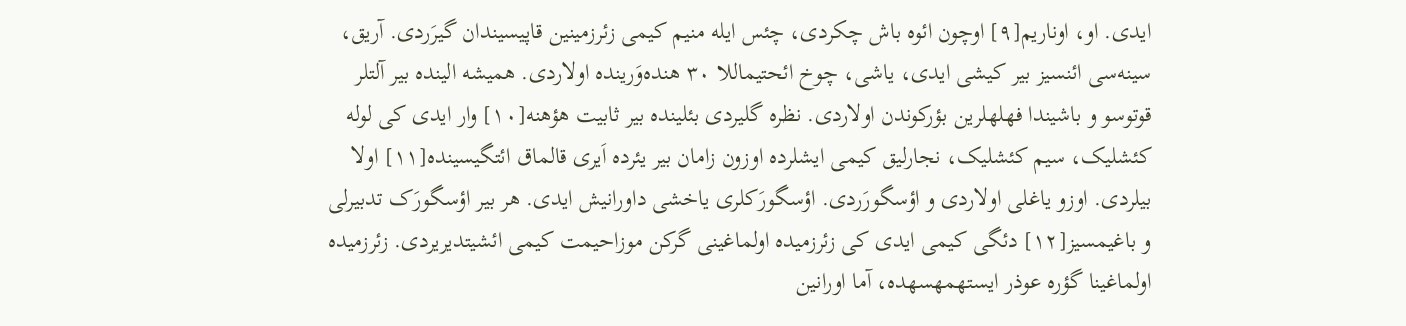ایدی. او، اوناریم[۹] اوچون ائوه باش چکردی، چئس ایله منیم کیمی زئرزمینین قاپیسیندان گیرَردی. آریق، سینه‌سی ائنسیز بیر کیشی ایدی، یاشی، چوخ ائحتیماللا ۳۰ هنده‌وَرینده اولاردی. همیشه الینده بیر آلتلر قوتوسو و باشیندا فهلهلرین بؤرکوندن اولاردی. نظره گلیردی بئلینده بیر ثابیت هؤهنه[۱۰] وار ایدی کی لوله کئشلیک، سیم کئشلیک، نجارلیق کیمی ایشلرده اوزون زامان بیر یئرده اَیری قالماق ائتگیسینده[۱۱] اولا بیلردی. اوزو یاغلی اولاردی و اؤسگورَردی. اؤسگورَکلری یاخشی داورانیش ایدی. هر بیر اؤسگورَک تدبیرلی و باغیمسیز[۱۲] دئگی کیمی ایدی کی زئرزمیده اولماغینی گرکن موزاحیمت کیمی ائشیتدیریردی. زئرزمیده اولماغینا گؤره عوذر ایستهمهسهده، آما اورانین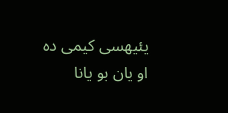یئیهسی کیمی ده او یان بو یانا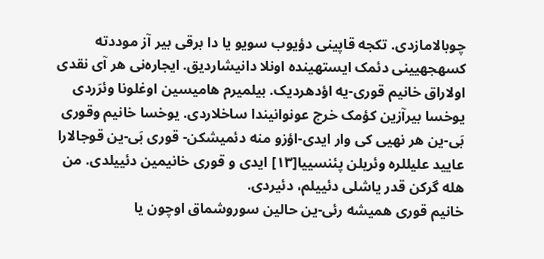چوبالامازدی. تکجه قاپینی دؤیوب سویو یا دا برقی بیر آز موددته کسهجهیینی دئمک ایستهینده اونلا دانیشاردیق. ایجاره‌نی هر آی نقدی اولاراق خانیم قوری-یه اؤدهردیک. بیلمیرم هامیسین اوغلونا وئرَردی یوخسا بیرآزین کؤمک خرج عونوانیندا ساخلاردی. یوخسا خانیم وقوری بَی-ین هر نهیی کی وار ایدی-اؤزو منه دئمیشکن- قوری بَی-ین قوجالارا عایید علیللره وئریلن پئنسییا[۱۳] ایدی و قوری خانیمین دئییلدی. من هله گرکن قدر یاشلی دئییلم، دئیردی.
خانیم قوری همیشه رئی-ین حالین سوروشماق اوچون یا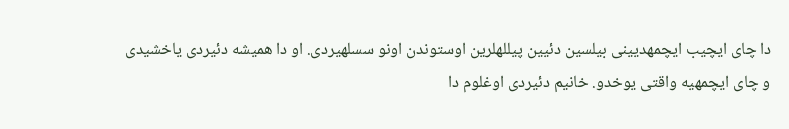دا چای ایچیب ایچمهدیینی بیلسین دئیین پیللهلرین اوستوندن اونو سسلهیردی. او دا همیشه دئیردی یاخشیدی و چای ایچمهیه واقتی یوخدو. خانیم دئیردی اوغلوم دا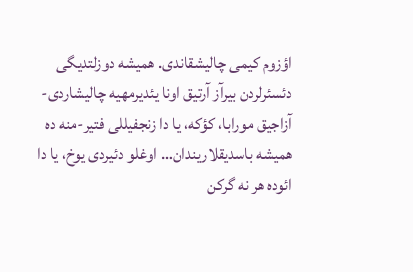اؤزوم کیمی چالیشقاندی. همیشه دوزلتدیگی دئسئرلردن بیرآز آرتیق اونا یئدیرمهیه چالیشاردی-آزاجیق مورابا، کؤکه، یا دا زنجفیللی فتیر-منه ده همیشه باسدیقلاریندان… اوغلو دئیردی یوخ، یا دا ائوده هر نه گرکن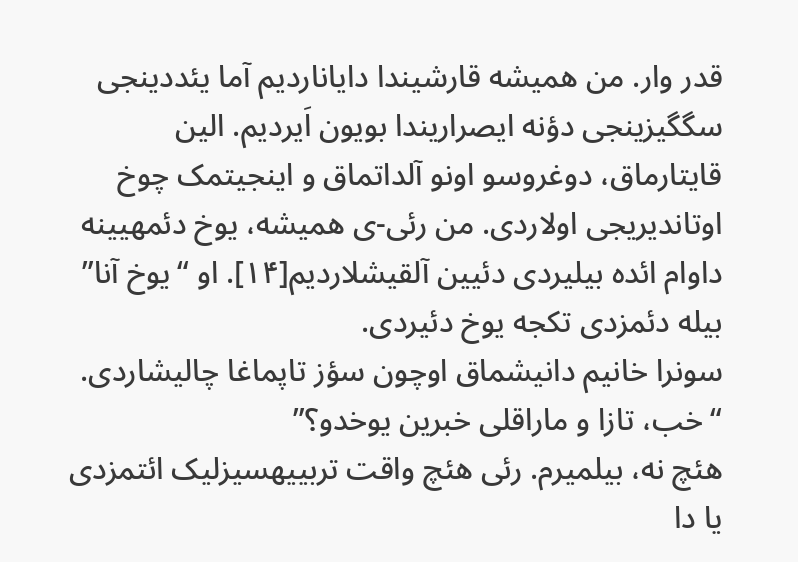قدر وار. من همیشه قارشیندا دایاناردیم آما یئددینجی سگگیزینجی دؤنه ایصراریندا بویون اَیردیم. الین قایتارماق، دوغروسو اونو آلداتماق و اینجیتمک چوخ اوتاندیریجی اولاردی. من رئی-ی همیشه، یوخ دئمهیینه داوام ائده بیلیردی دئیین آلقیشلاردیم[۱۴]. او “یوخ آنا” بیله دئمزدی تکجه یوخ دئیردی.
سونرا خانیم دانیشماق اوچون سؤز تاپماغا چالیشاردی.
“خب، تازا و ماراقلی خبرین یوخدو؟”
هئچ نه، بیلمیرم. رئی هئچ واقت تربییهسیزلیک ائتمزدی یا دا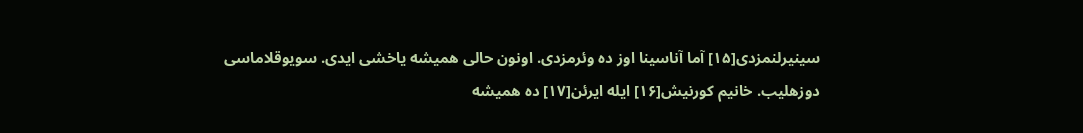سینیرلنمزدی[۱۵] آما آناسینا اوز ده وئرمزدی. اونون حالی همیشه یاخشی ایدی. سویوقلاماسی دوزهلیب. خانیم کورنیش[۱۶] ایله ایرئن[۱۷] ده همیشه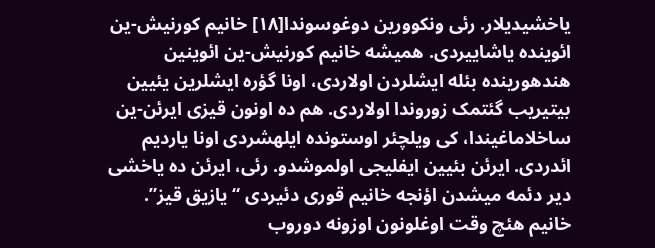یاخشیدیلار. رئی ونکوورین دوغوسوندا[۱۸] خانیم کورنیش-ین ائوینده یاشاییردی. همیشه خانیم کورنیش-ین ائوینین هندهورینده بئله ایشلردن اولاردی، اونا گؤره ایشلرین یئیین بیتیریب گئتمک زوروندا اولاردی. هم ده اونون قیزی ایرئن-ین ساخلاماغیندا، کی ویلچئر اوستونده ایلهشردی اونا یاردیم ائدردی. ایرئن بئیین ایفلیجی اولموشدو. رئی، ایرئن ده یاخشی دیر دئمه میشدن اؤنجه خانیم قوری دئیردی “یازیق قیز”. خانیم هئچ وقت اوغلونون اوزونه دوروب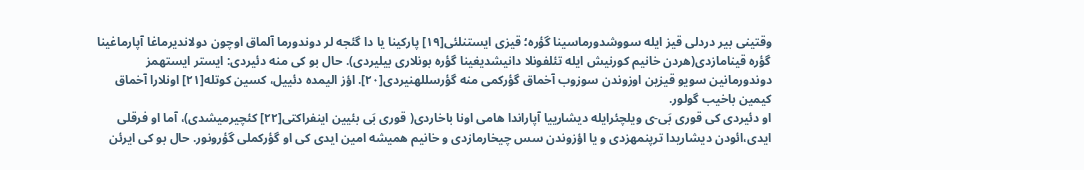وقتینی بیر دردلی قیز ایله سووشدورماسینا گؤره؛ قیزی ایستنلئی[۱۹] پارکینا یا دا گئجه لر دوندورما آلماق اوچون دولاندیرماغا آپارماغینا گؤره قینامازدی(هردن خانیم کورنیش ایله تئلفونلا دانیشدیغینا گؤره بونلاری بیلیردی). حال بو کی منه دئیردی: ایستر ایستهمز دوندورمانین سویو قیزین اوزوندن سوزوب آخماق گؤرکمی منه گؤرسللهنیردی[۲۰]. اؤز الیمده دئییل، کسین کوتله[۲۱] اونلارا آخماق کیمین باخیب گولور.
او دئیردی کی قوری بَی-ی ویلچئرایله دیشارییا آپاراندا هامی اونا باخاردی( قوری بَی بئیین اینفراکتی[۲۲] کئچیرمیشدی)، آما او فرقلی ایدی،ائودن دیشاریدا ترپنمهزدی و یا اؤزوندن سس چیخارمازدی و خانیم همیشه امین ایدی کی او گؤرکملی گؤرونور. حال بو کی ایرئن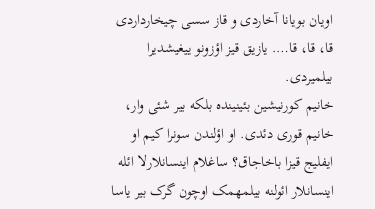اویان بویانا آخاردی و قاز سسی چیخارداردی قا، قا، قا…. یازیق قیز اؤزونو ییغیشدیرا بیلمیردی.
خانیم کورنیشین بئینینده بلکه بیر شئی وار، خانیم قوری دئدی. او اؤلندن سونرا کیم او ایفلیج قیزا باخاجاق؟ ساغلام اینسانلارلا ائله اینسانلار ائولنه بیلمهمک اوچون گرک بیر یاسا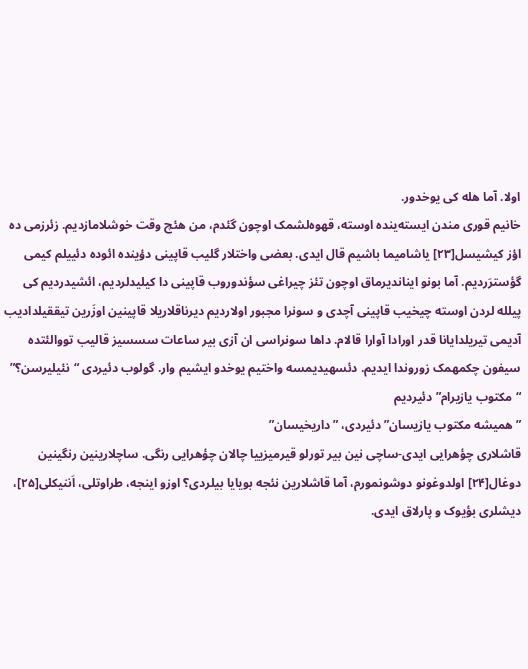اولا. آما هله کی یوخدور.
خانیم قوری مندن ایسته‌ینده اوسته، قهوه‌لشمک اوچون گئدم، من هئچ وقت خوشلامازدیم. زئرزمی ده اؤز کیشیسل[۲۳] یاشامیما باشیم قال ایدی. بعضی واختلار گلیب قاپینی دؤینده ائوده دئییلم کیمی گؤسترَردیم. آما بونو ایناندیرماق اوچون تئز چیراغی سؤندوروب قاپینی دا کیلیدلردیم، ائشیدردیم کی پیلله لردن اوسته چیخیب قاپینی آچدی و سونرا مجبور اولاردیم دیرناقلاریلا قاپینین اوزَرین تیققیلدادیب آدیمی تیریلدایانا قدر اورادا آوارا قالام. داها سونراسی ان آزی بیر ساعات سسسیز قالیب تووالئتده سیفون چکمهمک زوروندا ایدیم. دئسهیدیمسه واختیم یوخدو ایشیم وار. گولوب دئیردی “نئیلیرسن؟”
“مکتوب یازیرام” دئیردیم
” همیشه مکتوب یازیسان” دئیردی، ” داریخیسان”
قاشلاری چؤهرایی ایدی-ساچی نین بیر تورلو قیرمیزییا چالان چؤهرایی رنگی. ساچلارینین رنگینین دوغال[۲۴] اولدوغونو دوشونمورم، آما قاشلارین نئجه بویایا بیلردی؟ اوزو اینجه، طراوتلی، اَننیکلی[۲۵]، دیشلری بؤیوک و پارلاق ایدی.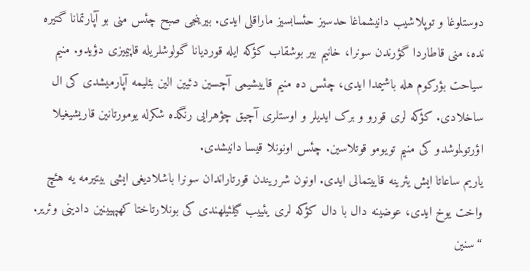دوستلوغا و توپلاشیب دانیشماغا حدسیز حئسابسیز ماراقلی ایدی. بیرینجی صبح چئس منی بو آپارتمانا گتیره نده، منی قاطاردا گؤرندن سونرا، خانیم بیر بوشقاب کؤکه ایله قوردیانا گولوشلریله قاپیمیزی دؤیدو. منیم سیاحت بؤرکوم هله باشیمدا ایدی، چئس ده منیم قاییشیمی آچسین دئیین الین بئلیمه آپارمیشدی کی ال ساخلادی. کؤکه لری قورو و برک ایدیلر و اوستلری آچیق چؤهرایی رنگده شکرله یومورتانین قاریشیغیلا اؤرتولموشدو کی منیم تویومو قوتلاسین. چئس اونونلا قیسا دانیشدی.
یاریم ساعاتا ایش یئرینه قاییتمالی ایدی. اونون شرریندن قورتاراندان سونرا باشلادیغی ایشی بیتیرمه یه هئچ واخت یوخ ایدی، عوضینه دال با دال کؤکه لری یئییب گیلئیلهندی کی بونلارتاختا کهپهیینین دادینی وئریر.
“سنین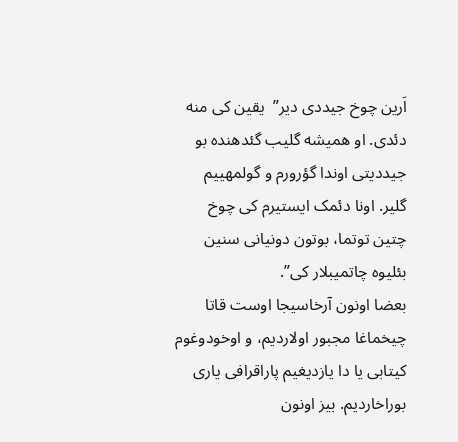اَرین چوخ جیددی دیر”  یقین کی منه دئدی. او همیشه گلیب گئدهنده بو جیددیتی اوندا گؤرورم و گولمهییم گلیر. اونا دئمک ایستیرم کی چوخ چتین توتما، بوتون دونیانی سنین بئلیوه چاتمیبلار کی”.
بعضا اونون آرخاسیجا اوست قاتا چیخماغا مجبور اولاردیم، و اوخودوغوم کیتابی یا دا یازدیغیم پاراقرافی یاری بوراخاردیم. بیز اونون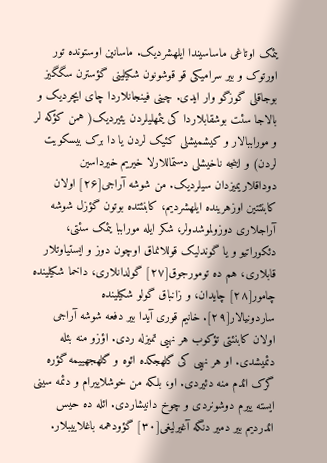یئمک اوتاغی ماساسیندا ایلهشردیک. ماسانین اوستونده تور اورتوک و بیر سرامیکی قو قوشونون شکیلینی گؤسترن سگگیز بوجاقلی گوزگو وار ایدی. چینی فینجانلاردا چای ایچردیک و بالاجا سئت بوشقابلاردا کی یئمهلیلردن یئیردیک( همن کؤکه لر و موراببالار و کیشمیشلی کئیک لردن یا دا برک بیسکویت لردن) و اینجه ناخیشلی دستماللارلا خیریم خیرداسین دوداقلاریمیزدان سیلردیک. من شوشه آراجی[۲۶] اولان کابنئتین اوزهرینده ایلهشردیم، کابنئتده بوتون گؤزل شوشه آراجلاری دوزولموشدولر، شکر ایله موراببا یئمک سئتی، دئکوراتیو و یا گوندلیک قوللانماق اوچون دوز و ایستیاوتلار قابلاری، هم ده تومورجوق[۲۷] گولدانلاری، داخما شکیلینده چامور[۲۸] چایدان، و زانباق گولو شکیلینده ساردونیالار[۲۹]. خانیم قوری آیدا بیر دفعه شوشه آراجی اولان کابنئتی تؤکوب هر نهیی تمیزله ردی. اؤزو منه بئله دئمیشدی. او هر نهیی کی گلهجکده ائوه و گلهجهییمه گؤره گرک ائدم منه دئیردی. او، بلکه من خوشلاییرام و دئمه سینی ایسته ییرم دوشونردی و چوخ دانیشاردی. ائله ده حیس ائدردیم بیر دمیر دنگه آغیرلیغی[۳۰] گؤودهمه باغلاییبلار.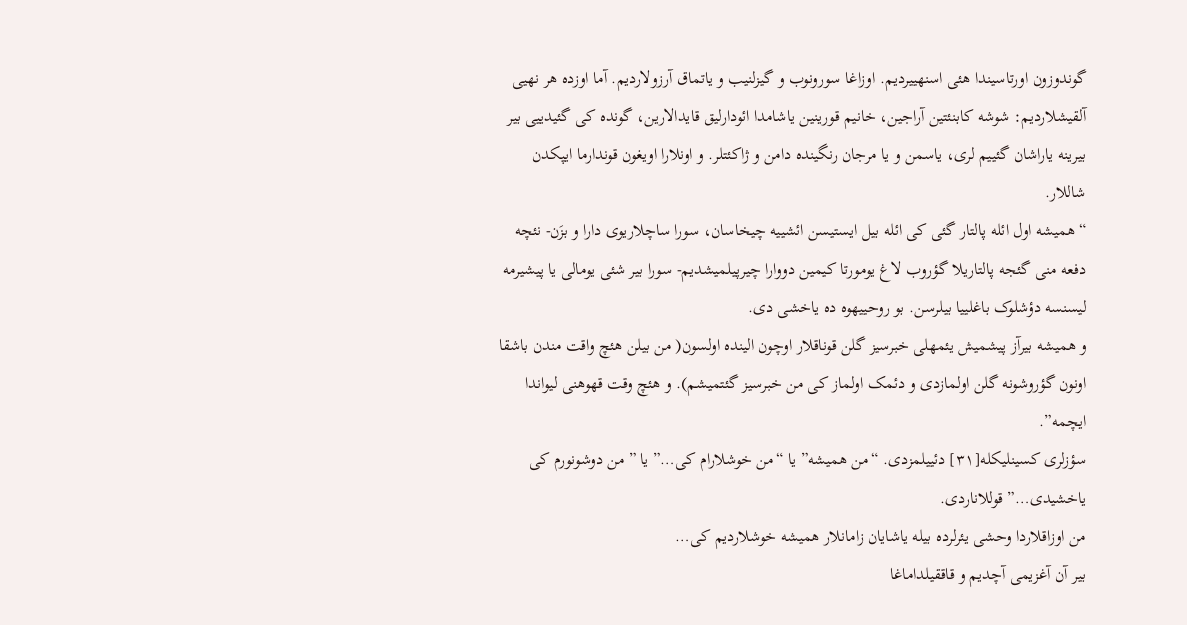گوندوزون اورتاسیندا هئی اسنهییردیم. اوزاغا سورونوب و گیزلنیب و یاتماق آرزولاردیم. آما اوزده هر نهیی آلقیشلاردیم: شوشه کابنئتین آراجین، خانیم قورینین یاشامدا ائودارلیق قایدالارین، گونده کی گئیدییی بیر بیرینه یاراشان گئییم لری، یاسمن و یا مرجان رنگینده دامن و ژاکئتلر. و اونلارا اویغون قوندارما ایپکدن شاللار.
“همیشه اول ائله پالتار گئی کی ائله بیل ایستیسن ائشییه چیخاسان، سورا ساچلاریوی دارا و بزَن- نئچه دفعه منی گئجه پالتاریلا گؤروب لاغ یومورتا کیمین دووارا چیرپیلمیشدیم- سورا بیر شئی یومالی یا پیشیرمه لیسنسه دؤشلوک باغلییا بیلرسن. بو روحییهوه ده یاخشی دی.
و همیشه بیرآز پیشمیش یئمهلی خبرسیز گلن قوناقلار اوچون الینده اولسون( من بیلن هئچ واقت مندن باشقا اونون گؤروشونه گلن اولمازدی و دئمک اولماز کی من خبرسیز گئتمیشم). و هئچ وقت قهوهنی لیواندا ایچمه”.
سؤزلری کسینلیکله[۳۱] دئییلمزدی. “من همیشه” یا “من خوشلارام کی…” یا ” من دوشونورم کی یاخشیدی…” قوللاناردی.
من اوزاقلاردا وحشی یئرلرده بیله یاشایان زامانلار همیشه خوشلاردیم کی…
بیر آن آغزیمی آچدیم و قاققیلداماغا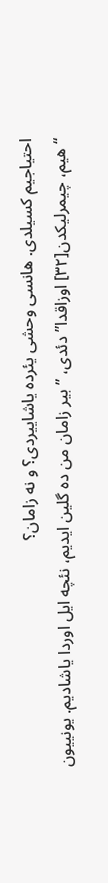احتیاجیم کسیلدی. هانسی وحشی یئرده یاشاییردی؟ و نه زامان؟
“هیم، چیمرلیکدن[۳۲] اوزاقدا” دئدی، ” بیر زامان من ده گلین ایدیم، نئچه ایل اوردا یاشادیم. یونییون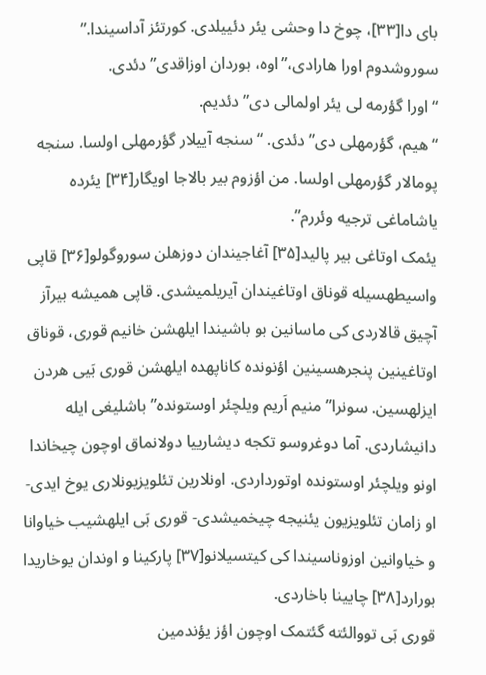بای دا[۳۳]، چوخ دا وحشی یئر دئییلدی. کورتئز آداسیندا.”
سوروشدوم اورا هارادی،”اوه، بوردان اوزاقدی” دئدی.
“اورا گؤرمه لی یئر اولمالی دی” دئدیم.
“هیم، گؤرمهلی دی” دئدی. “سنجه آییلار گؤرمهلی اولسا. سنجه پومالار گؤرمهلی اولسا. من اؤزوم بیر بالاجا اویگار[۳۴] یئرده یاشاماغی ترجیه وئررم”.
یئمک اوتاغی بیر پالید[۳۵] آغاجیندان دوزهلن سوروگولو[۳۶] قاپی واسیطهسیله قوناق اوتاغیندان آیریلمیشدی. قاپی همیشه بیرآز آچیق قالاردی کی ماسانین بو باشیندا ایلهشن خانیم قوری، قوناق اوتاغینین پنجرهسینین اؤنونده کاناپهده ایلهشن قوری بَیی هردن ایزلهسین. سونرا”منیم اَریم ویلچئر اوستونده” باشلیغی ایله دانیشاردی. آما دوغروسو تکجه دیشارییا دولانماق اوچون چیخاندا اونو ویلچئر اوستونده اوتورداردی. اونلارین تئلویزیونلاری یوخ ایدی- او زامان تئلویزیون یئنیجه چیخمیشدی- قوری بَی ایلهشیب خیاوانا و خیاوانین اوزوناسیندا کی کیتسیلانو[۳۷] پارکینا و اوندان یوخاریدا بورارد[۳۸] چایینا باخاردی.
قوری بَی تووالئته گئتمک اوچون اؤز یؤندمین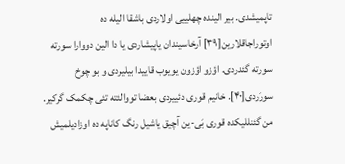تاپمیشدی. بیر الینده چهلییی اولاردی باشقا الیله ده اوتوراجاقلارین[۳۹] آرخاسیندان یاپیشاردی یا دا الین دووارا سورته سورته گئدردی. اؤزو اؤزون یویوب قاییدا بیلیردی و بو چوخ سورَردی[۴۰]. خانیم قوری دئییردی بعضا تووالئته تئی چکمک گرکیر.
من گئنللیکده قوری بَی-ین آچیق یاشیل رنگ کاناپه ده اوزادیلمیش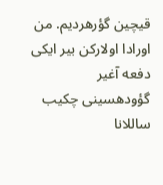قیچین گؤرهردیم. من اورادا اولارکن بیر ایکی دفعه آغیر گؤودهسینی چکیب ساللانا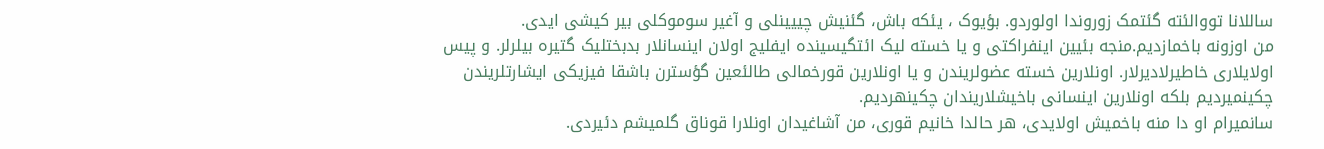ساللانا تووالئته گئتمک زوروندا اولوردو. بؤیوک ، یئکه باش، گئنیش چییینلی و آغیر سوموکلی بیر کیشی ایدی.
من اوزونه باخمازدیم.منجه بئیین اینفراکتی و یا خسته لیک ائتگیسینده ایفلیج اولان اینسانلار بدبختلیک گتیره بیلرلر. و پیس اولایلاری خاطیرلادیرلار. اونلارین خسته عضولریندن و یا اونلارین قورخمالی طالئعین گؤسترن باشقا فیزیکی ایشارتلریندن چکینمیردیم بلکه اونلارین اینسانی باخیشلاریندان چکینهردیم.
سانمیرام او دا منه باخمیش اولایدی، هر حالدا خانیم قوری، من آشاغیدان اونلارا قوناق گلمیشم دئیردی.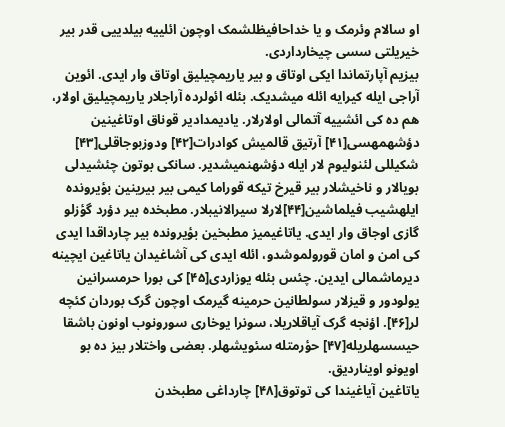او سالام وئرمک و یا خداحافیظلشمک اوچون ائلییه بیلدییی قدر بیر خیریلتی سسی چیخارداردی.
بیزیم آپارتماندا ایکی اوتاق و بیر یاریمچیلیق اوتاق وار ایدی. ائوین آراجی ایله کیرایه ائله میشدیک. بئله ائولرده آراجلار یاریمچیلیق اولار، هم ده کی ائشییه آتمالی اولارلار. یادیمدادیر قوناق اوتاغینین دؤشهمهسی[۴۱] آرتیق قالمیش کوادرات[۴۲] ودوزبوجاقلی[۴۳] شکیللی لئنولیوم لار ایله دؤشهنمیشدیر. سانکی بوتون چئشیدلی بویالار و ناخیشلار بیر قیرخ تیکه قوراما کیمی بیر بیرینین بؤیرونده ایلهشیب فیلماشین[۴۴]لارلا سیرالانیبلار. مطبخده بیر دؤرد گؤزلو گازی اوجاق وار ایدی. یاتاغیمیز مطبخین بؤیرونده بیر چارداقدا ایدی کی امن و امان قورولموشدو، ائله ایدی کی آشاغیدان یاتاغین ایچینه دیرماشمالی ایدین. چئس بئله یوزاردی[۴۵] کی بورا حرمسرانین یولودور و قیزلار سولطانین حرمینه گیرمک اوچون گرک بوردان کئچه لر[۴۶]. اؤنجه گرک آیاقلاریلا، سونرا یوخاری سورونوب اونون باشقا حیسسهلریله[۴۷] حؤرمتله سئویشهلر. بعضی واختلار بیز ده بو اویونو اویناردیق.
یاتاغین آیاغیندا کی توتوق[۴۸] چارداغی مطبخدن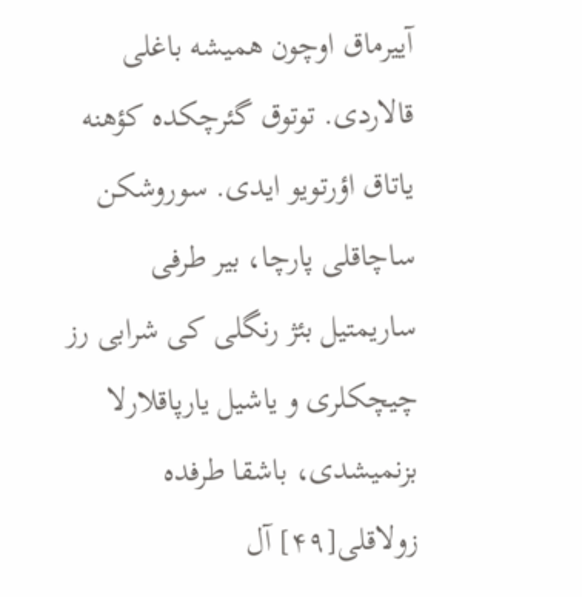آییرماق اوچون همیشه باغلی قالاردی. توتوق گئرچکده کؤهنه یاتاق اؤرتویو ایدی. سوروشکن ساچاقلی پارچا، بیر طرفی ساریمتیل بئژ رنگلی کی شرابی رز چیچکلری و یاشیل یارپاقلارلا بزنمیشدی، باشقا طرفده زولاقلی[۴۹] آل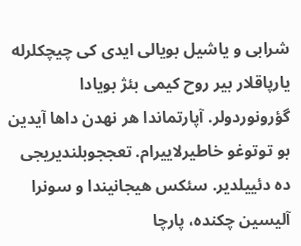شرابی و یاشیل بویالی ایدی کی چیچکلرله یارپاقلار بیر روح کیمی بئژ بویادا  گؤرونوردولر. آپارتماندا هر نهدن داها آیدین بو توتوغو خاطیرلاییرام. تعججوبلندیریجی ده دئییلدیر. سئکس هیجانیندا و سونرا آلیسین چکنده، پارچا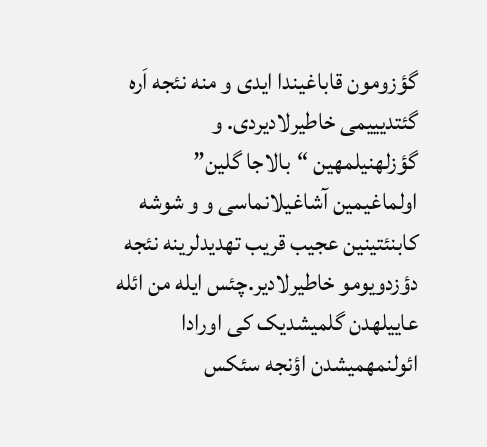گؤزومون قاباغیندا ایدی و منه نئجه اَره گئتدیییمی خاطیرلادیردی. و گؤزلهنیلمهین “بالاجا گلین” اولماغیمین آشاغیلانماسی و و شوشه کابنئتینین عجیب قریب تهدیدلرینه نئجه دؤزدویومو خاطیرلادیر.چئس ایله من ائله عاییلهدن گلمیشدیک کی اورادا ائولنمهمیشدن اؤنجه سئکس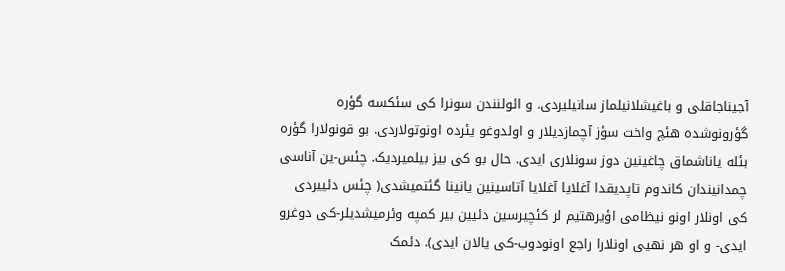آجیناجاقلی و باغیشلانیلماز سانیلیردی. و ائولنندن سونرا کی سئکسه گؤره گؤرونوشده هئچ واخت سؤز آچمازدیلار و اولدوغو یئرده اونوتولاردی. بو قونولارا گؤره بئله یاناشماق چاغینین دوز سونلاری ایدی. حال بو کی بیز بیلمیردیک. چئس-ین آناسی چمدانیندان کاندوم تاپدیقدا آغلایا آغلایا آتاسینین یانینا گئتمیشدی( چئس دئییردی کی اونلار اونو نیظامی اؤیرهتیم لر کئچیرسین دئیین بیر کمپه وئرمیشدیلر-کی دوغرو ایدی- و او هر نهیی اونلارا راجع اونودوب-کی یالان ایدی). دئمک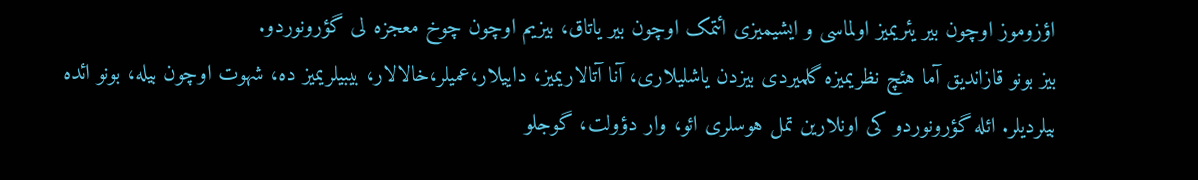اؤزوموز اوچون بیر یئریمیز اولماسی و ایشیمیزی ائتمک اوچون بیر یاتاق، بیزیم اوچون چوخ معجزه لی گؤرونوردو.
بیز بونو قازاندیق آما هئچ نظریمیزه گلمیردی بیزدن یاشلیلاری، آنا آتالاریمیز، داییلار،عمیلر،خالالار، بیبیلریمیز ده، شهوت اوچون بیله، بونو ائده بیلردیلر. ائله گؤرونوردو کی اونلارین تمل هوسلری ائو، وار دؤولت، گوجلو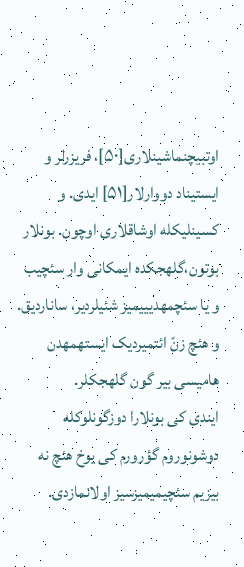اوتبیچنماشینلاری[۵۰]، فریزرلر و ایستیناد دووارلار[۵۱] ایدی. و کسینلیکله اوشاقلاری اوچون. بونلار بوتون،گلهجکده ایمکانی وار سئچیب و یا سئچمهدیییمیز شئیلردیر، ساناردیق. و هئچ زنّ ائتمیردیک ایستهمهدن هامیسی بیر گون گلهجکلر.
ایندی کی بونلارا دوزگونلوکله دوشونوروم گؤرورم کی یوخ هئچ نه بیزیم سئچیمیمیزسیز اولانمازدی.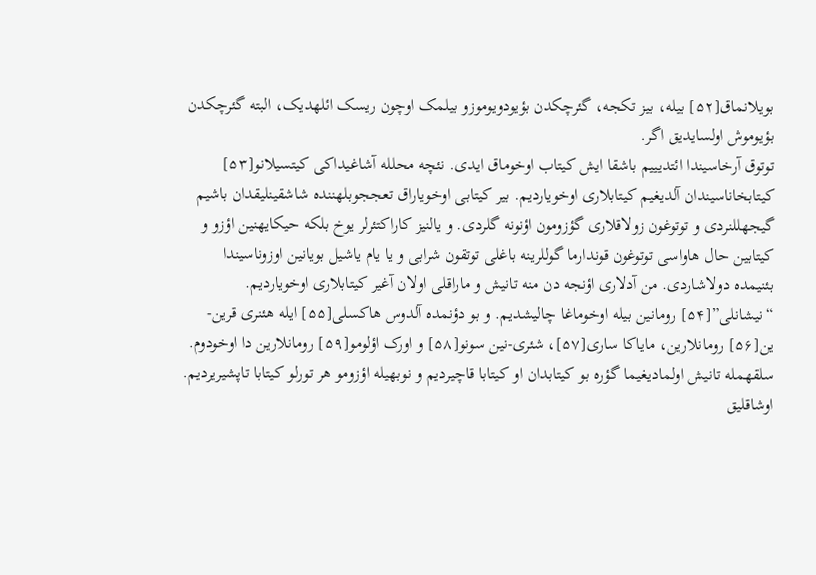بویلانماق[۵۲] بیله، بیز تکجه، گئرچکدن بؤیودویوموزو بیلمک اوچون ریسک ائلهدیک، البته گئرچکدن بؤیوموش اولسایدیق اگر.
توتوق آرخاسیندا ائتدیییم باشقا ایش کیتاب اوخوماق ایدی. نئچه محلله آشاغیداکی کیتسیلانو[۵۳] کیتابخاناسیندان آلدیغیم کیتابلاری اوخویاردیم. بیر کیتابی اوخویاراق تعججوبلهننده شاشقینلیقدان باشیم گیجهللنردی و توتوغون زولاقلاری گؤزومون اؤنونه گلردی. و یالنیز کاراکتئرلر یوخ بلکه حیکایهنین اؤزو و کیتابین حال هاواسی توتوغون قوندارما گوللرینه باغلی توتقون شرابی و یا یام یاشیل بویانین اوزوناسیندا بئنیمده دولاشاردی. من آدلاری اؤنجه دن منه تانیش و ماراقلی اولان آغیر کیتابلاری اوخویاردیم. “نیشانلی”[۵۴] رومانین بیله اوخوماغا چالیشدیم. و بو دؤنمده آلدوس هاکسلی[۵۵] ایله هئنری قرین-ین[۵۶] رومانلارین، مایاکا ساری[۵۷]، شئری-نین سونو[۵۸] و اورک اؤلومو[۵۹] رومانلارین دا اوخودوم. سلقهمله تانیش اولمادیغیما گؤره بو کیتابدان او کیتابا قاچیردیم و نوبهیله اؤزومو هر تورلو کیتابا تاپشیریردیم. اوشاقلیق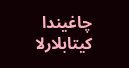چاغیندا کیتابلارلا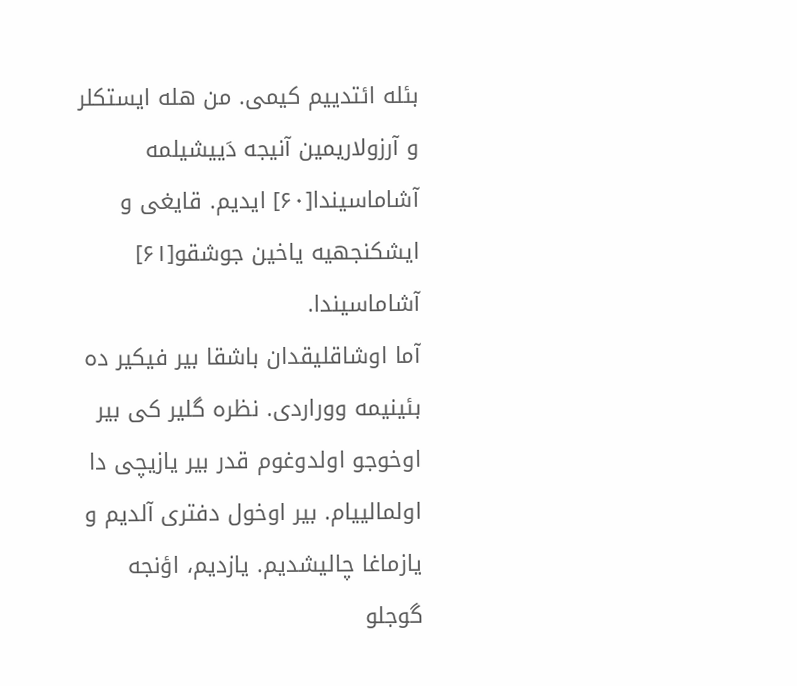بئله ائتدییم کیمی. من هله ایستکلر و آرزولاریمین آنیجه دَییشیلمه آشاماسیندا[۶۰] ایدیم. قایغی و ایشکنجهیه یاخین جوشقو[۶۱] آشاماسیندا.
آما اوشاقلیقدان باشقا بیر فیکیر ده بئینیمه ووراردی. نظره گلیر کی بیر اوخوجو اولدوغوم قدر بیر یازیچی دا اولمالییام. بیر اوخول دفتری آلدیم و یازماغا چالیشدیم. یازدیم، اؤنجه گوجلو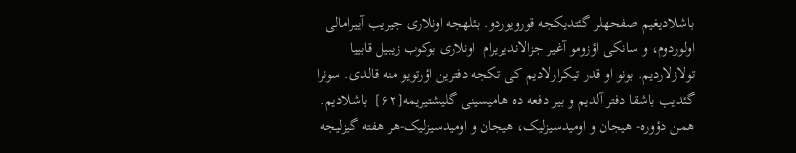باشلادیغیم صفحهلر گئتدیکجه قورویوردو. بئلهجه اونلاری جیریب آییرامالی اولوردوم، و سانکی اؤزومو آغیر جزالاندیریرام  اونلاری بوکوب زیبیل قابییا تولازلاردیم. بونو او قدر تیکرارلادیم کی تکجه دفترین اؤرتویو منه قالدی. سونرا گئدیب باشقا دفتر آلدیم و بیر دفعه ده هامیسینی گلیشتیریمه[۶۲]  باشلادیم. همن دؤوره- هیجان و اومیدسیزلیک، هیجان و اومیدسیزلیک-هر هفته گیزلیجه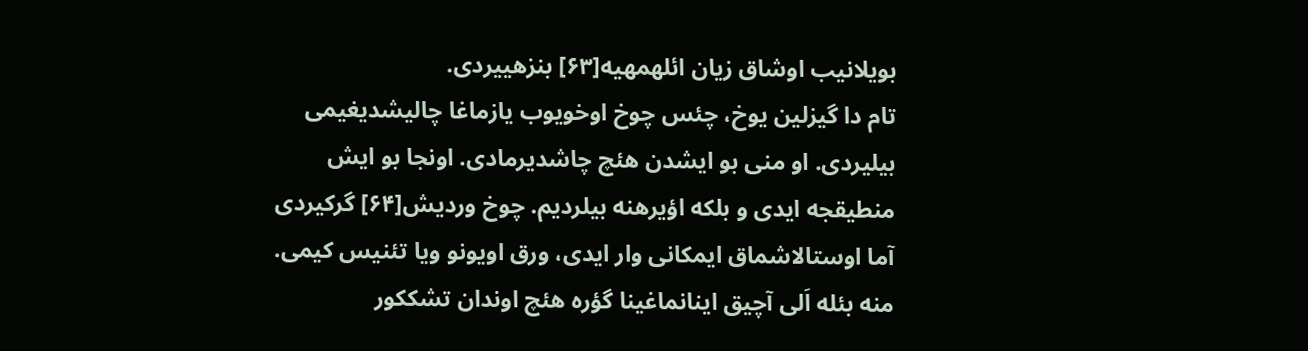بویلانیب اوشاق زیان ائلهمهیه[۶۳] بنزهییردی.
تام دا گیزلین یوخ، چئس چوخ اوخویوب یازماغا چالیشدیغیمی بیلیردی. او منی بو ایشدن هئچ چاشدیرمادی. اونجا بو ایش منطیقجه ایدی و بلکه اؤیرهنه بیلردیم. چوخ وردیش[۶۴] گرکیردی آما اوستالاشماق ایمکانی وار ایدی، ورق اویونو ویا تئنیس کیمی. منه بئله اَلی آچیق اینانماغینا گؤره هئچ اوندان تشککور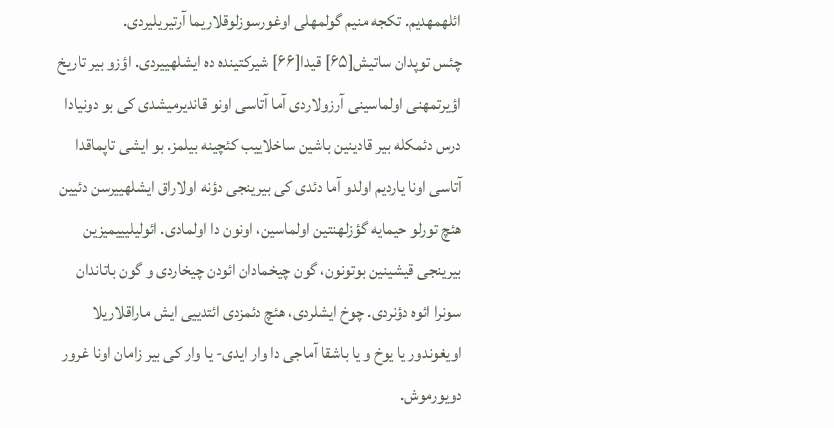ائلهمهدیم. تکجه منیم گولمهلی اوغورسوزلوقلاریما آرتیریلیردی.
چئس توپدان ساتیش[۶۵] قیدا[۶۶] شیرکتینده ده ایشلهییردی. اؤزو بیر تاریخ اؤیرتمهنی اولماسینی آرزولاردی آما آتاسی اونو قاندیرمیشدی کی بو دونیادا درس دئمکله بیر قادینین باشین ساخلاییب کئچینه بیلمز. بو ایشی تاپماقدا آتاسی اونا یاردیم اولدو آما دئدی کی بیرینجی دؤنه اولاراق ایشلهییرسن دئیین هئچ تورلو حیمایه گؤزلهنتین اولماسین، اونون دا اولمادی. ائولیلیییمیزین بیرینجی قیشینین بوتونون، گون چیخمادان ائودن چیخاردی و گون باتاندان سونرا ائوه دؤنردی. چوخ ایشلردی، هئچ دئمزدی ائتدییی ایش ماراقلاریلا اویغوندور یا یوخ و یا باشقا آماجی دا وار ایدی- یا وار کی بیر زامان اونا غرور دویورموش.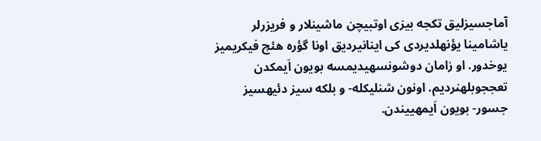آماجسیزلیق تکجه بیزی اوتبیچن ماشینلار و فریزرلر یاشامینا یؤنهلدیردی کی اینانیردیق اونا گؤره هئچ فیکریمیز یوخدور. او زامان دوشونسهیدیمسه بویون اَیمکدن تعججوبلهنردیم. اونون شنلیکله- و بلکه سیز دئیهسیز جسور- بویون اَیمهییندن.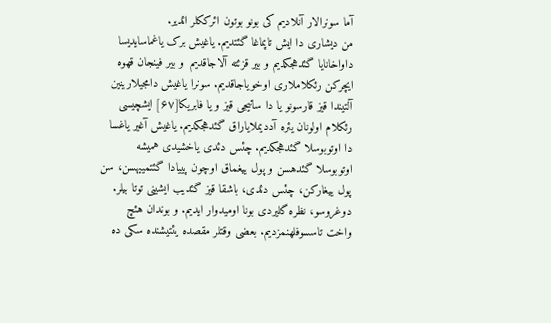آما سونرالار آنلادیم کی بونو بوتون ائرککلر ائدیر.
من دیشاری دا ایش تاپماغا گئتدیم. یاغیش برک یاغماسایدیسا داواخانایا گئدهجکدیم و بیر قزئته آلاجاقدیم  و بیر فینجان قهوه ایچرکن رئکلاملاری اوخویاجاقدیم. سونرا یاغیش دامجیلارینین آلتیندا قیز قارسونو یا دا ساتیجی قیز و یا فابریکا[۶۷] ایشچیسی رئکلام اولونان یئره آددیملایاراق گئدهجکدیم. یاغیش آغیر یاغسا دا اوتوبوسلا گئدهجکدیم. چئس دئدی یاخشیدی همیشه اوتوبوسلا گئدهسن و پول ییغماق اوچون پییادا گئتمییهسن، سن پول ییغارکن، چئس دئدی، باشقا قیز گئدیب ایشینی توتا بیلر.
دوغروسو، نظره گلیردی بونا اومیدوار ایدیم. و بوندان هئچ واخت تاسسوفلهنمزدیم. بعضی وقتلر مقصده یئتیشنده سکی ده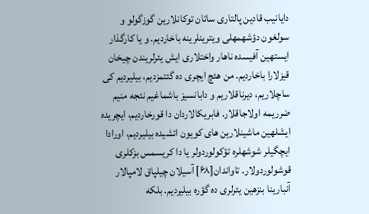دایانیب قادین پالتاری ساتان توکانلارین گوزگولو و سولغون دؤشهمهلی ویترینلرینه باخاردیم. و یا کارگذار ایستهین آفیسده ناهار واختلاری ایش یئرلریندن چیخان قیزلارا باخاردیم. من هئچ ایچری ده گئتمزدیم، بیلیردیم کی ساچلاریم، دیرناقلاریم و دابانسیز باشماغیم نئجه منیم ضرریمه اولاجاقلار. فابریکالاردان دا قورخاردیم، ایچریده ایشلهین ماشینلارین های کویون ائشیده بیلیردیم، اورادا ایچگیلر شوشهلره تؤکولوردولر یا دا کریسمس بزکلری قوشولوردولار. تاواندان[۶۸] آسیلان چیلپاق لامپالار آنبارینا بنزهین یئرلری ده گؤره بیلیردیم. بلکه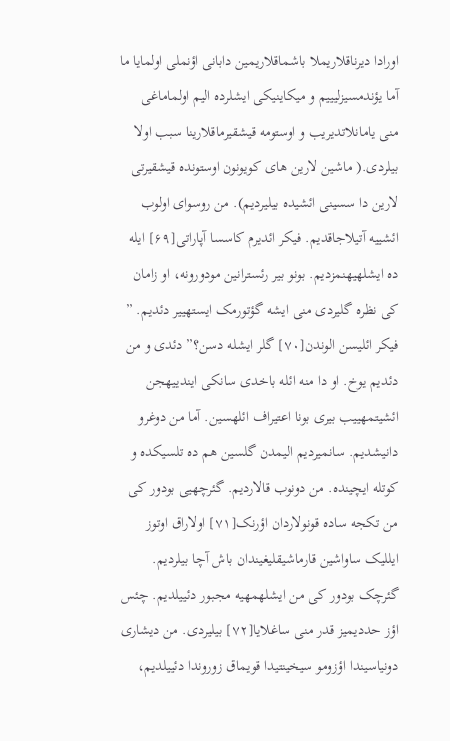اورادا دیرناقلاریملا باشماقلاریمین دابانی اؤنملی اولمایا ما  آما یؤندمسیزلیییم و میکاینیکی ایشلرده الیم اولماماغی منی یامانلاتدیریب و اوستومه قیشقیرماقلارینا سبب اولا بیلردی.( ماشین لارین های کویونون اوستونده قیشقیرتی لارین دا سسینی ائشیده بیلیردیم). من روسوای اولوب ائشییه آتیلاجاقدیم. فیکر ائدیرم کاسسا آپاراتی[۶۹] ایله ده ایشلهیهنمزدیم. بونو بیر رئسترانین مودورونه، او زامان کی نظره گلیردی منی ایشه گؤتورمک ایستهییر دئدیم. ”  فیکر ائلیسن الوندن[۷۰] گلر ایشله دسن؟” دئدی و من دئدیم یوخ. او دا منه ائله باخدی سانکی ایندییهجن ائشیتمهییب بیری بونا اعتیراف ائلهسین. آما من دوغرو دانیشدیم. سانمیردیم الیمدن گلسین هم ده تلسیکده و کوتله ایچینده. من دونوب قالاردیم. گئرچهیی بودور کی من تکجه ساده قونولاردان اؤرنک[۷۱] اولاراق اوتوز ایللیک ساواشین قارماشیقلیغیندان باش آچا بیلردیم.
گئرچک بودور کی من ایشلهمهیه مجبور دئییلدیم. چئس اؤز حددیمیز قدر منی ساغلایا[۷۲] بیلیردی. من دیشاری دونیاسیندا اؤزومو سیخینتیدا قویماق زوروندا دئییلدیم،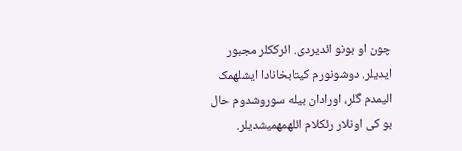چون او بونو ائدیردی. ائرککلر مجبور ایدیلر. دوشونورم کیتابخانادا ایشلهمک الیمدم گلر، اورادان بیله سوروشدوم حال بو کی اونلار رئکلام ائلهمهمیشدیلر.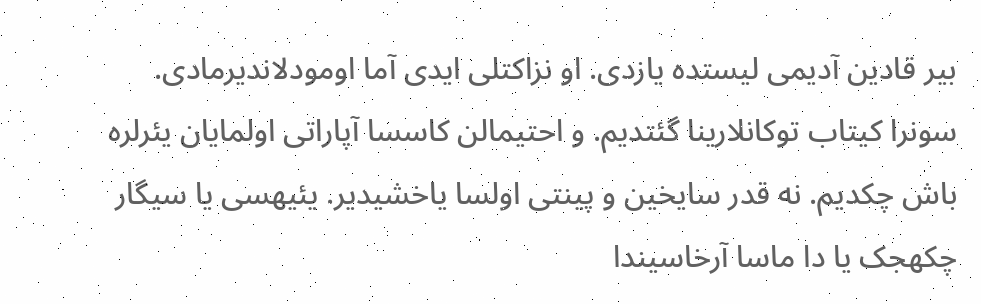بیر قادین آدیمی لیستده یازدی. او نزاکتلی ایدی آما اومودلاندیرمادی. سونرا کیتاب توکانلارینا گئتدیم. و احتیمالن کاسسا آپاراتی اولمایان یئرلره باش چکدیم. نه قدر سایخین و پینتی اولسا یاخشیدیر. یئیهسی یا سیگار چکهجک یا دا ماسا آرخاسیندا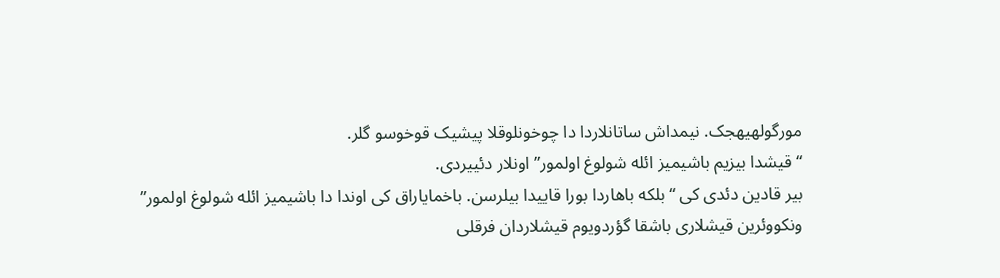مورگولهیهجک. نیمداش ساتانلاردا دا چوخونلوقلا پیشیک قوخوسو گلر.
“قیشدا بیزیم باشیمیز ائله شولوغ اولمور” اونلار دئییردی.
بیر قادین دئدی کی “بلکه باهاردا بورا قاییدا بیلرسن. باخمایاراق کی اوندا دا باشیمیز ائله شولوغ اولمور”
ونکووئرین قیشلاری باشقا گؤردویوم قیشلاردان فرقلی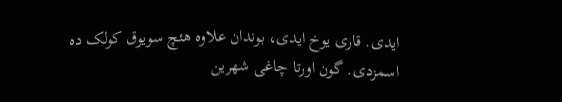ایدی. قاری یوخ ایدی، بوندان علاوه هئچ سویوق کولک ده اسمزدی. گون اورتا چاغی شهرین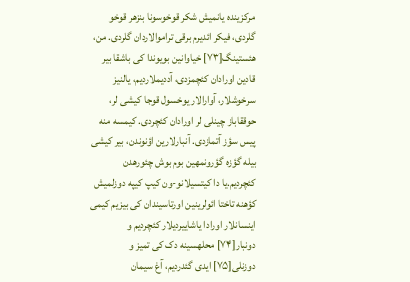مرکزینده یانمیش شکر قوخوسونا بنزهر قوخو گلردی، فیکر ائدیرم برقی تراموالاردان گلردی. من، هئستینگ[۷۳] خیاوانین بویوندا کی باشقا بیر قادین اورادان کئچمزدی، آددیملاردیم، یالنیز سرخوشلار، آوارالار یوخسول قوجا کیشی لر، حوققاباز چینلی لر اورادان کئچردی. کیمسه منه پیس سؤز آتمازدی. آنبارلارین اؤنوندن، بیر کیشی بیله گؤزه گؤرونمهین بوم بوش چئورهدن کئچردیم.یا دا کیتسیلانو-ون کیپ کیپه دوزلمیش کؤهنه تاختا ائولرینین اورتاسیندان کی بیزیم کیمی اینسانلار اورادا یاشاییردیلار کئچردیم و دونبار[۷۴] محلهسینه دک کی تمیز و دوزنلی[۷۵] ایدی گئدردیم، آغ سیمان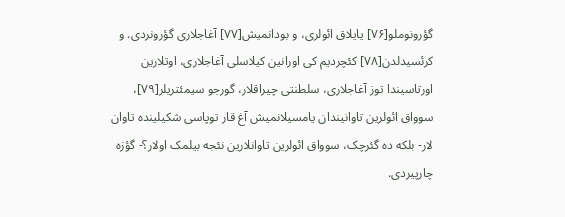گؤرونوملو[۷۶] یایلاق ائولری، و بودانمیش[۷۷] آغاجلاری گؤرونردی. و کرئسیدلدن[۷۸] کئچردیم کی اورانین کیلاسلی آغاجلاری، اوتلارین اورتاسیندا توز آغاجلاری، سلطنتی چیراقلار، گورجو سیمئتریلر[۷۹]، سوواق ائولرین تاوانیندان یامسیلانمیش آغ قار توپاسی شکیلینده تاوان لار- بلکه ده گئرچک، سوواق ائولرین تاوانلارین نئجه بیلمک اولار؟- گؤزه چارپیردی.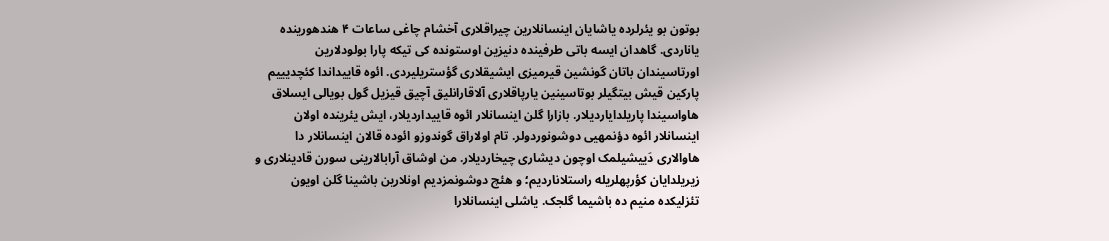بوتون بو یئرلرده یاشایان اینسانلارین چیراقلاری آخشام چاغی ساعات ۴ هندهورینده یاناردی. گاهدان ایسه باتی طرفینده دنیزین اوستونده کی تیکه پارا بولودلارین اورتاسیندان باتان گونشین قیرمیزی ایشیقلاری گؤستریلیردی. ائوه قاییداندا کئچدیییم پارکین قیش بیتگیلر بوتاسینین یارپاقلاری آلاقارانلیق آچیق قیزیل گول بویالی ایسلاق هاواسیندا پاریلدایاردیلار. بازارا گلن اینسانلار ائوه قاییداردیلار، ایش یئرینده اولان اینسانلار ائوه دؤنمهیی دوشونوردولر. تام اولاراق گوندوزو ائوده قالان اینسانلار دا هاوالاری دَییشیلمک اوچون دیشاری چیخاردیلار. من اوشاق آرابالارینی سورن قادینلاری و زیریلدایان کؤرپهلریله راستلاناردیم؛ و هئچ دوشونمزدیم اونلارین باشینا گلن اویون تئزلیکده منیم ده باشیما گلجک. یاشلی اینسانلارا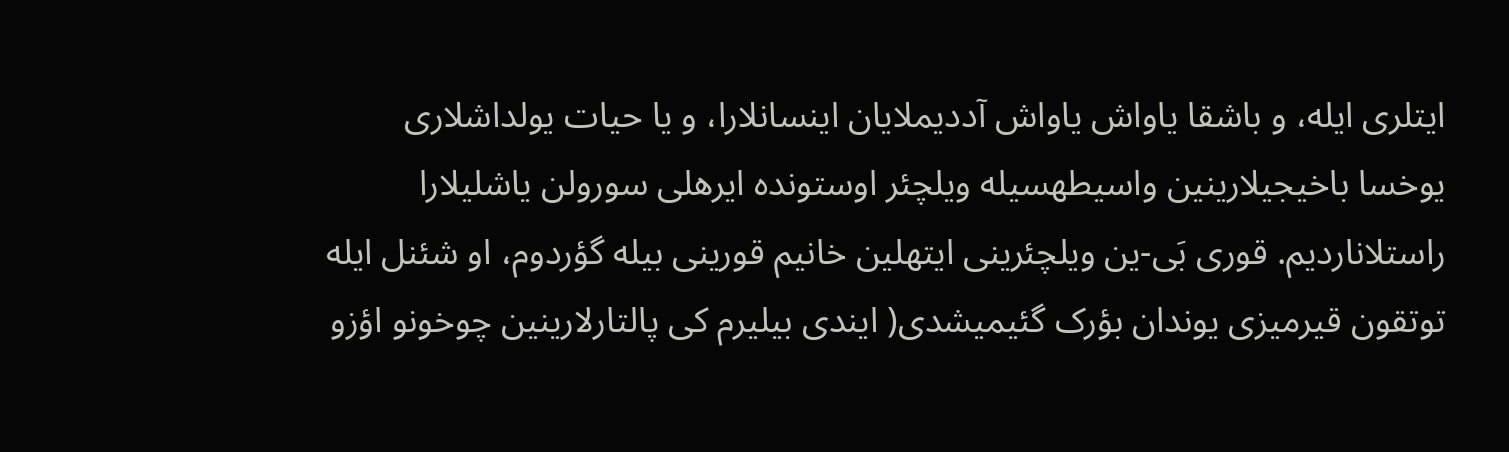ایتلری ایله، و باشقا یاواش یاواش آددیملایان اینسانلارا، و یا حیات یولداشلاری یوخسا باخیجیلارینین واسیطهسیله ویلچئر اوستونده ایرهلی سورولن یاشلیلارا راستلاناردیم. قوری بَی-ین ویلچئرینی ایتهلین خانیم قورینی بیله گؤردوم، او شئنل ایله توتقون قیرمیزی یوندان بؤرک گئیمیشدی( ایندی بیلیرم کی پالتارلارینین چوخونو اؤزو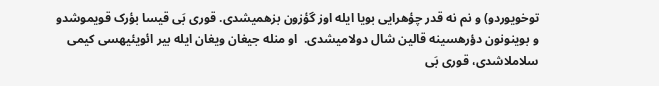توخویوردو) و نم نه قدر چؤهرایی بویا ایله اوز گؤزون بزهمیشدی. قوری بَی قیسا بؤرک قویموشدو و بوینونون دؤرهسینه قالین شال دولامیشدی.  او منله جیغان ویغان ایله بیر ائویئیهسی کیمی سلاملاشدی، قوری بَی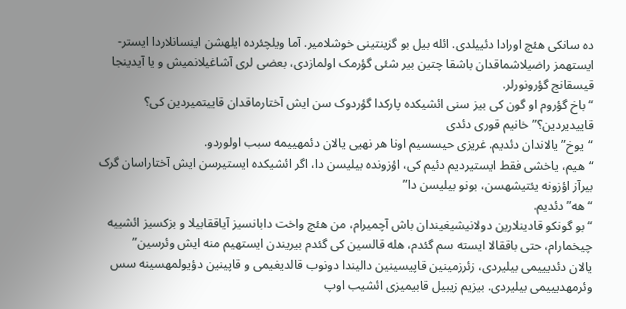ده سانکی هئچ اورادا دئییلدی. ائله بیل بو گزینتینی خوشلامیر. آما ویلچئرده ایلهشن اینسانلاردا ایستر-ایستهمز راضیلاشماقدان باشقا چتین بیر شئی گؤرمک اولمازدی، بعضی لری آشاغیلانمیش و یا آیدینجا قیسقانج گؤرونورلر.
“باخ گؤروم او گون کی بیز سنی ائشیکده پارکدا گؤردوک سن ایش آختارماقدان قاییتمیردین کی؟ قاییدیردین؟” خانیم قوری دئدی
“یوخ” یالاندان دئدیم. غریزی حیسسیم اونا هر نهیی یالان دئمهییمه سبب اولوردو.
“هیم، یاخشی فقط ایستیردیم دئیم کی، اؤزونده بیلیسن دا، اگر ائشیکده ایستیرسن ایش آختاراسان گرک بیرآز اؤزونه یئتیشهسن، بونو بیلیسن دا”
“هه” دئدیم.
“بو گونکو قادینلارین دولانیشیغیندان باش آچمیرام، من هئچ واخت دابانسیز آیاققابیلا و بزکسیز ائشییه چیخمارام، حتی باققالا ایسته سم گئدم، هله قالسین کی گئدم بیریندن ایستهیم منه ایش وئرسین”
یالان دئدیییمی بیلیردی، زئرزمینین قاپیسینین دالیندا دونوب قالدیغیمی و قاپینین دؤیولمهسینه سس وئرمهدیییمی بیلیردی. بیزیم زیبیل قابیمیزی ائشیب اوپ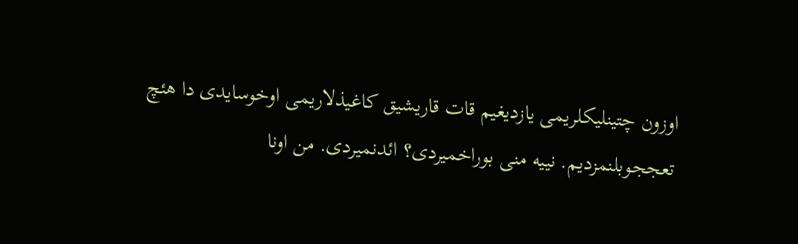اوزون چتینلیکلریمی یازدیغیم قات قاریشیق کاغیذلاریمی اوخوسایدی دا هئچ تعججوبلنمزدیم. نییه منی بوراخمیردی؟ ائدنمیردی. من اونا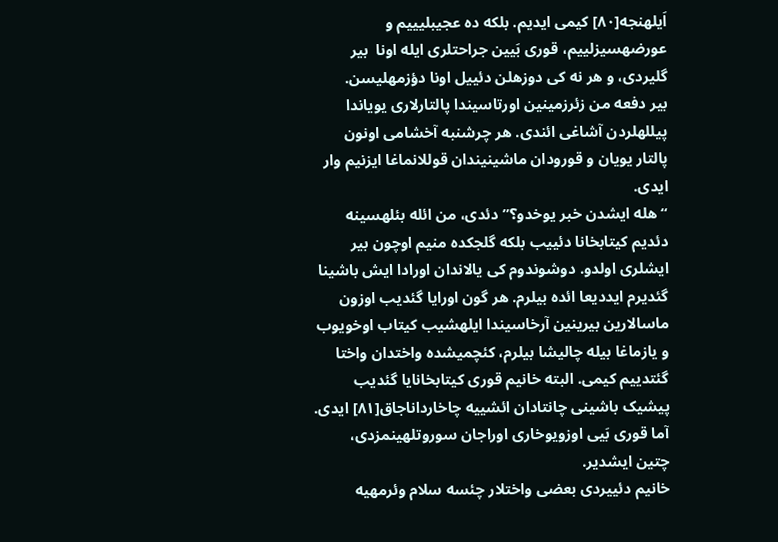اَیلهنجه[۸۰] کیمی ایدیم. بلکه ده عجیبلیییم و عورضهسیزلییم، قوری بَیین جراحتلری ایله اونا  بیر گلیردی، و هر نه کی دوزهلن دئییل اونا دؤزمهلیسن.
بیر دفعه من زئرزمینین اورتاسیندا پالتارلاری یویاندا پیللهلردن آشاغی ائندی. هر چرشنبه آخشامی اونون پالتار یویان و قورودان ماشینیندان قوللانماغا ایزنیم وار ایدی.
“هله ایشدن خبر یوخدو؟” دئدی، من ائله بئلهسینه دئدیم کیتابخانا دئییب بلکه گلجکده منیم اوچون بیر ایشلری اولدو. دوشوندوم کی یالاندان اورادا ایش باشینا گئدیرم ایددیعا ائده بیلرم. هر گون اورایا گئدیب اوزون ماسالارین بیرینین آرخاسیندا ایلهشیب کیتاب اوخویوب و یازماغا بیله چالیشا بیلرم، کئچمیشده واختدان واختا گئتدییم کیمی. البته خانیم قوری کیتابخانایا گئدیب پیشیک باشینی چانتادان ائشییه چاخارداناجاق[۸۱] ایدی. آما قوری بَیی اوزویوخاری اوراجان سوروتلهینمزدی، چتین ایشدیر.
خانیم دئییردی بعضی واختلار چئسه سلام وئرمهیه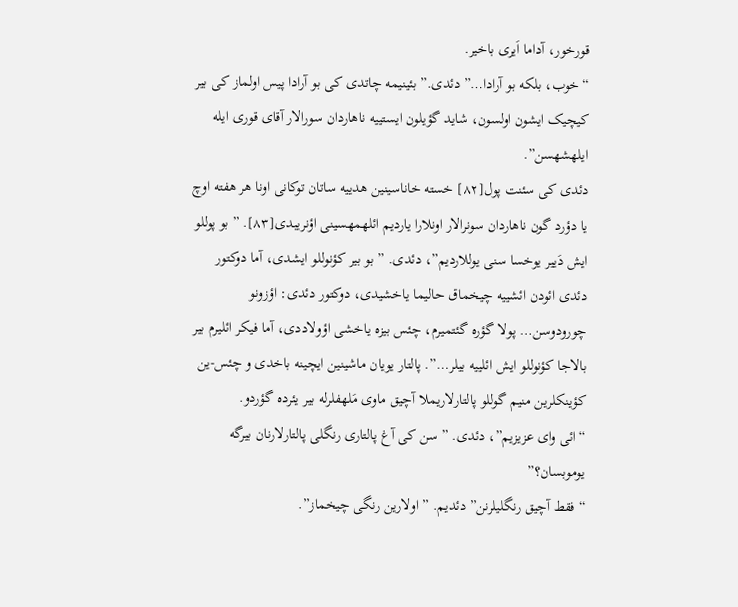قورخور، آداما اَیری باخیر.
“خوب، بلکه بو آرادا…” دئدی.” بئینیمه چاتدی کی بو آرادا پیس اولماز کی بیر کیچیک ایشون اولسون، شاید گؤیلون ایستییه ناهاردان سورالار آقای قوری ایله ایلهشهسن”.
دئدی کی سئنت پول[۸۲] خسته خاناسینین هدییه ساتان توکانی اونا هر هفته اوچ یا دؤرد گون ناهاردان سونرالار اونلارا یاردیم ائلهمهسینی اؤنریبدی[۸۳]. ” بو پوللو ایش دَییر یوخسا سنی یوللاردیم”، دئدی. ” بو بیر کؤنوللو ایشدی، آما دوکتور دئدی ائودن ائشییه چیخماق حالیما یاخشیدی، دوکتور دئدی: اؤزونو چورودوسن… پولا گؤره گئتمیرم، چئس بیزه یاخشی اؤولاددی، آما فیکر ائلیرم بیر بالاجا کؤنوللو ایش ائلییه بیلر…”. پالتار یویان ماشینین ایچینه باخدی و چئس-ین کؤینکلرین منیم گوللو پالتارلاریملا آچیق ماوی مَلهفلرله بیر یئرده گؤردو.
“ائی وای عزیزیم”، دئدی. ” سن کی آغ پالتاری رنگلی پالتارلارنان بیرگه یوموبسان؟”
“فقط آچیق رنگلیلرنن” دئدیم. ” اولارین رنگی چیخماز”.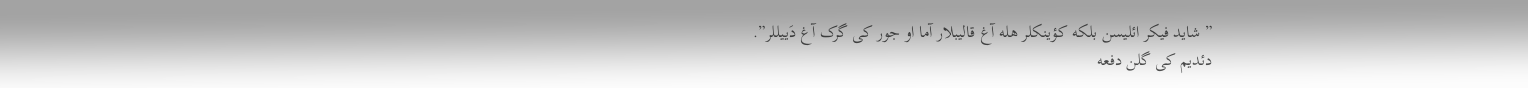” شاید فیکر ائلیسن بلکه کؤینکلر هله آغ قالیبلار آما او جور کی گرک آغ دَییللر”.
دئدیم کی گلن دفعه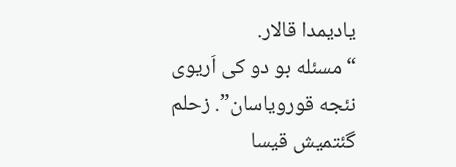یادیمدا قالار.
“مسئله بو دو کی اَریوی نئجه قورویاسان”. زحلم گئتمیش قیسا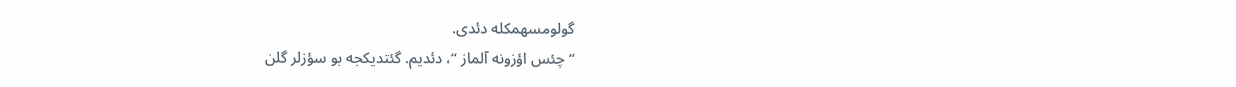گولومسهمکله دئدی.
“چئس اؤزونه آلماز “، دئدیم. گئتدیکجه بو سؤزلر گلن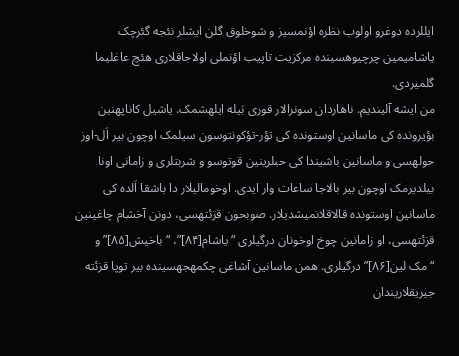ایللرده دوغرو اولوب نظره اؤنمسیز و شوخلوق گلن ایشلر نئجه گئرچک یاشامیمین چرچیوهسینده مرکزیت تاپیب اؤنملی اولاجاقلاری هئچ عاغلیما گلمیردی.
من ایشه آلیندیم. ناهاردان سونرالار قوری بَیله ایلهشمک. یاشیل کاناپهنین بؤیرونده کی ماسانین اوستونده کی تؤر-تؤکونتوسون سیلمک اوچون بیر اَل-اوز حولهسی و ماسانین باشیندا کی حبلرینین قوتوسو و شربتلری و زامانی اونا بیلدیرمک اوچون بیر بالاجا ساعات وار ایدی. اوخومالیلار دا باشقا اَلده کی ماسانین اوستونده قالاقلانمیشدیلار. صوبحون قزئتهسی، دونن آخشام چاغینین قزئتهسی، او زامانین چوخ اوخونان درگیلری “یاشام[۸۴]”، “باخیش[۸۵]” و “مک لین[۸۶]” درگیلری. همن ماسانین آشاغی چکمهجهسینده بیر توپا قزئته جیریقلاریندان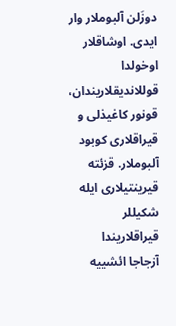دوزَلن آلبوملار وار ایدی. اوشاقلار اوخولدا قوللاندیقلاریندان، قونور کاغیذلی و قیراقلاری کوبود آلبوملار. قزئته قیرینتیلاری ایله شکیللر قیراقلاریندا آزجاجا ائشییه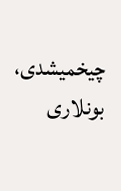چیخمیشدی، بونلاری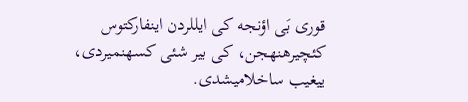قوری بَی اؤنجه کی ایللردن اینفارکتوس کئچیرهنهجن، کی بیر شئی کسهنمیردی، ییغیب ساخلامیشدی.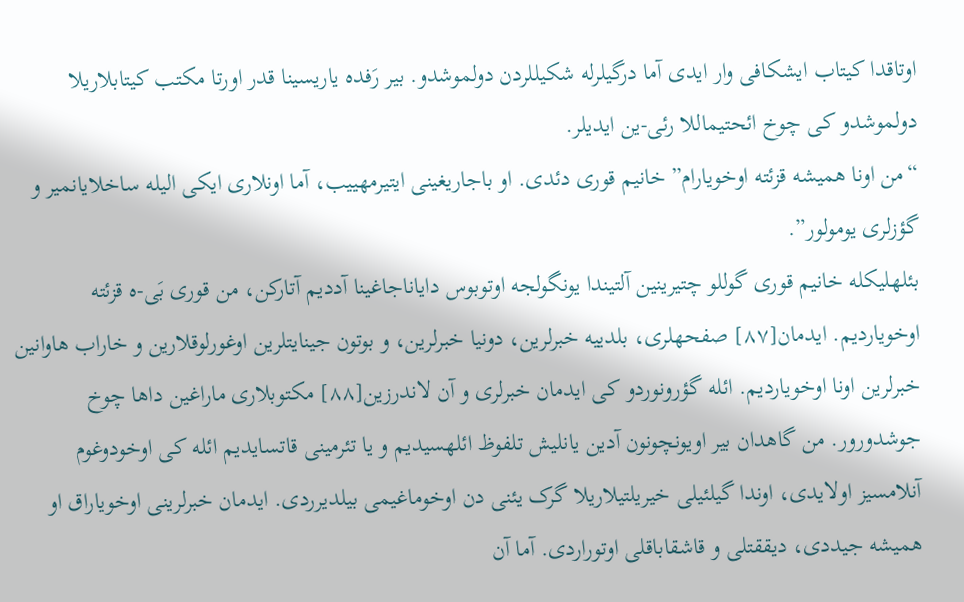اوتاقدا کیتاب ایشکافی وار ایدی آما درگیلرله شکیللردن دولموشدو. بیر رَفده یاریسینا قدر اورتا مکتب کیتابلاریلا دولموشدو کی چوخ ائحتیماللا رئی-ین ایدیلر.
“من اونا همیشه قزئته اوخویارام” خانیم قوری دئدی. او باجاریغینی ایتیرمهییب، آما اونلاری ایکی الیله ساخلایانمیر و گؤزلری یومولور”.
بئلهلیکله خانیم قوری گوللو چتیرینین آلتیندا یونگولجه اوتوبوس دایاناجاغینا آددیم آتارکن، من قوری بَی-ه قزئته اوخویاردیم. ایدمان[۸۷] صفحهلری، بلدییه خبرلرین، دونیا خبرلرین، و بوتون جینایتلرین اوغورلوقلارین و خاراب هاوانین خبرلرین اونا اوخویاردیم. ائله گؤرونوردو کی ایدمان خبرلری و آن لاندرزین[۸۸] مکتوبلاری ماراغین داها چوخ جوشدورور. من گاهدان بیر اویونچونون آدین یانلیش تلفوظ ائلهسیدیم و یا تئرمینی قاتسایدیم ائله کی اوخودوغوم آنلامسیز اولایدی، اوندا گیلئیلی خیریلتیلاریلا گرک یئنی دن اوخوماغیمی بیلدیرردی. ایدمان خبرلرینی اوخویاراق او همیشه جیددی، دیققتلی و قاشقاباقلی اوتوراردی. آما آن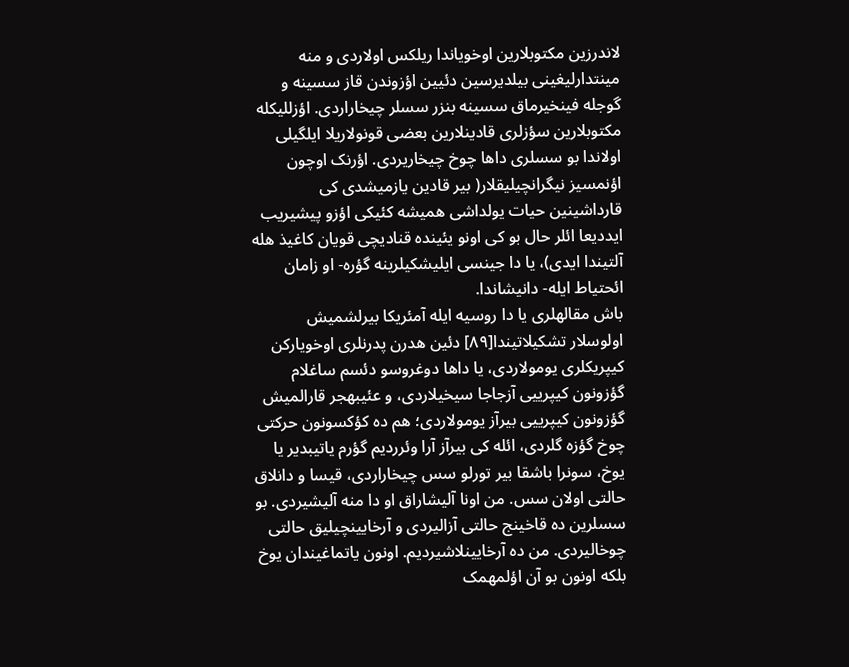لاندرزین مکتوبلارین اوخویاندا ریلکس اولاردی و منه مینتدارلیغینی بیلدیرسین دئیین اؤزوندن قاز سسینه و گوجله فینخیرماق سسینه بنزر سسلر چیخاراردی. اؤزللیکله مکتوبلارین سؤزلری قادینلارین بعضی قونولاریلا ایلگیلی اولاندا بو سسلری داها چوخ چیخاریردی. اؤرنک اوچون اؤنمسیز نیگرانچیلیقلار( بیر قادین یازمیشدی کی قارداشینین حیات یولداشی همیشه کئیکی اؤزو پیشیریب ایددیعا ائلر حال بو کی اونو یئینده قنادیچی قویان کاغیذ هله آلتیندا ایدی)، یا دا جینسی ایلیشکیلرینه گؤره- او زامان ائحتیاط ایله- دانیشاندا.
باش مقالهلری یا دا روسیه ایله آمئریکا بیرلشمیش اولوسلار تشکیلاتیندا[۸۹] دئین هدرن پدرنلری اوخویارکن کیپریکلری یومولاردی، یا داها دوغروسو دئسم ساغلام گؤزونون کیپرییی آزجاجا سیخیلاردی، و عئیبهجر قارالمیش گؤزونون کیپرییی بیرآز یومولاردی؛ هم ده کؤکسونون حرکتی چوخ گؤزه گلردی، ائله کی بیرآز آرا وئرردیم گؤرم یاتیبدیر یا یوخ، سونرا باشقا بیر تورلو سس چیخاراردی، قیسا و دانلاق حالتی اولان سس. من اونا آلیشاراق او دا منه آلیشیردی. بو سسلرین ده قاخینج حالتی آزالیردی و آرخایینچیلیق حالتی چوخالیردی. من ده آرخایینلاشیردیم. اونون یاتماغیندان یوخ بلکه اونون بو آن اؤلمهمک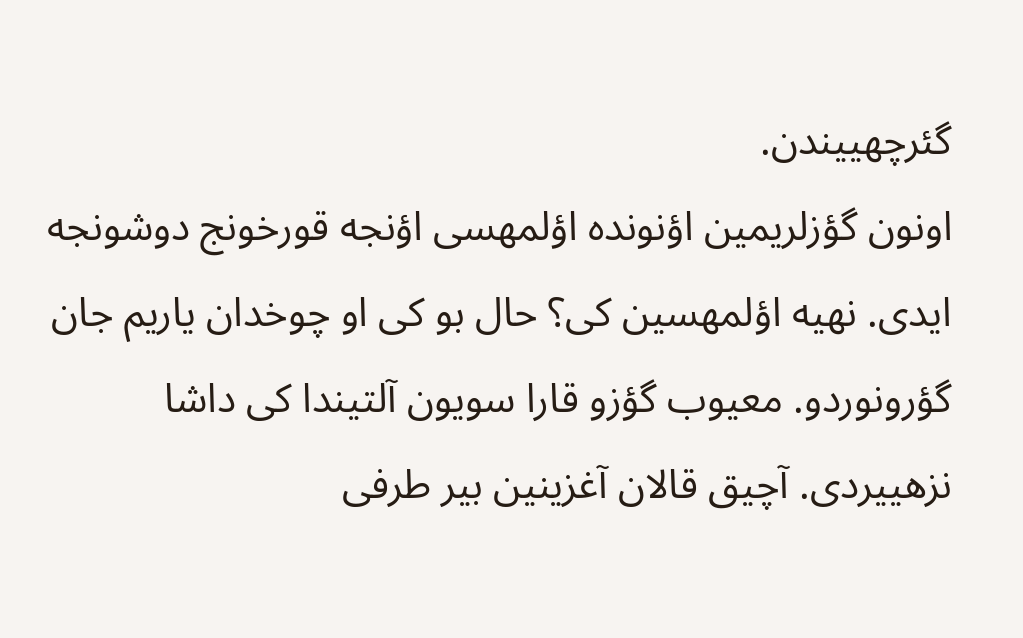گئرچهییندن.
اونون گؤزلریمین اؤنونده اؤلمهسی اؤنجه قورخونج دوشونجه ایدی. نهیه اؤلمهسین کی؟ حال بو کی او چوخدان یاریم جان گؤرونوردو. معیوب گؤزو قارا سویون آلتیندا کی داشا نزهییردی. آچیق قالان آغزینین بیر طرفی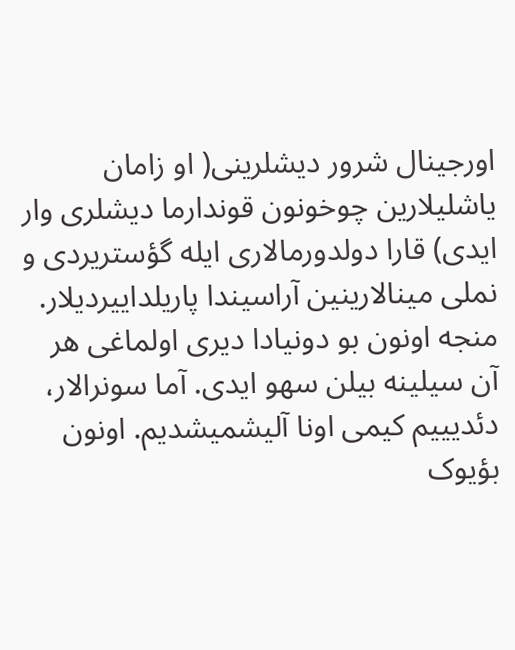اورجینال شرور دیشلرینی( او زامان یاشلیلارین چوخونون قوندارما دیشلری وار ایدی) قارا دولدورمالاری ایله گؤستریردی و نملی مینالارینین آراسیندا پاریلداییردیلار. منجه اونون بو دونیادا دیری اولماغی هر آن سیلینه بیلن سهو ایدی. آما سونرالار، دئدیییم کیمی اونا آلیشمیشدیم. اونون بؤیوک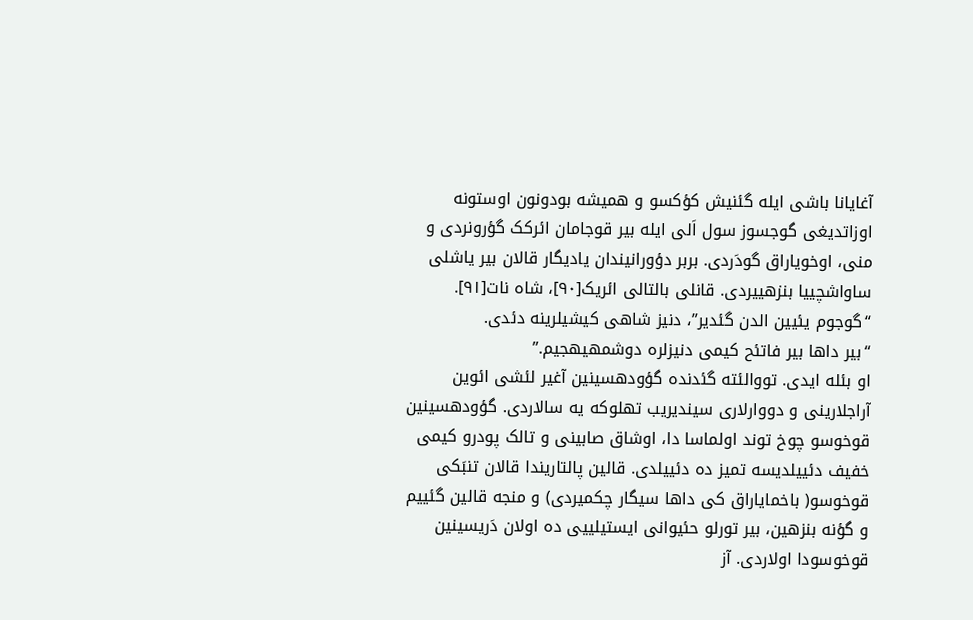آغایانا باشی ایله گئنیش کؤکسو و همیشه بودونون اوستونه اوزاتدیغی گوجسوز سول اَلی ایله بیر قوجامان ائرکک گؤرونردی و منی، اوخویاراق گودَردی. بربر دؤورانیندان یادیگار قالان بیر یاشلی ساواشچییا بنزهییردی. قانلی بالتالی ائریک[۹۰]، شاه نات[۹۱].
“گوجوم یئیین الدن گئدیر”، دنیز شاهی کیشیلرینه دئدی.
“بیر داها بیر فاتئح کیمی دنیزلره دوشمهیهجیم.”
او بئله ایدی. تووالئته گئدنده گؤودهسینین آغیر لئشی ائوین آراجلارینی و دووارلاری سیندیریب تهلوکه یه سالاردی. گؤودهسینین قوخوسو چوخ توند اولماسا دا، اوشاق صابینی و تالک پودرو کیمی خفیف دئییلدیسه تمیز ده دئییلدی. قالین پالتاریندا قالان تنبَکی قوخوسو( باخمایاراق کی داها سیگار چکمیردی) و منجه قالین گئییم و گؤنه بنزهین، بیر تورلو حئیوانی ایستیلییی ده اولان دَریسینین قوخوسودا اولاردی. آز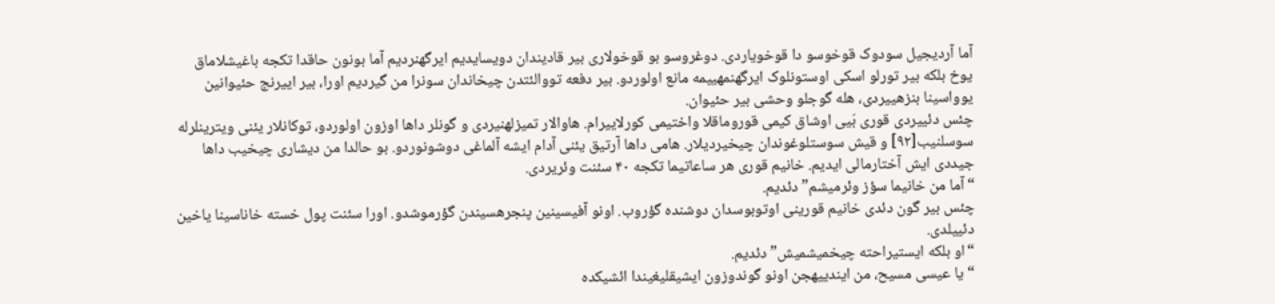آما آردیجیل سودوک قوخوسو دا قوخویاردی. دوغروسو بو قوخولاری بیر قادیندان دویسایدیم ایرگهنردیم آما بونون حاقدا تکجه باغیشلاماق یوخ بلکه بیر تورلو اسکی اوستونلوک ایرگهنمهییمه مانع اولوردو. بیر دفعه تووالئتدن چیخاندان سونرا من گیردیم اورا، بیر اییرنج حئیوانین یوواسینا بنزهییردی، هله گوجلو وحشی بیر حئیوان.
چئس دئییردی قوری بَیی اوشاق کیمی قوروماقلا واختیمی کورلاییرام. هاوالار تمیزلهنیردی و گونلر داها اوزون اولوردو، توکانلار یئنی ویترینلرله سوسلنیب[۹۲] و قیش سوستلوغوندان چیخیردیلار. هامی داها آرتیق یئنی آدام ایشه آلماغی دوشونوردو. بو حالدا من دیشاری چیخیب داها جیددی ایش آختارمالی ایدیم. خانیم قوری هر ساعاتیما تکجه ۴۰ سئنت وئریردی.
“آما من خانیما سؤز وئرمیشم” دئدیم.
چئس بیر گون دئدی خانیم قورینی اوتوبوسدان دوشنده گؤروب. اونو آفیسینین پنجرهسیندن گؤرموشدو. اورا سئنت پول خسته خاناسینا یاخین دئییلدی.
“او بلکه ایستیراحته چیخمیشمیش” دئدیم.
“یا عیسی مسیح، من ایندییهجن اونو گوندوزون ایشیقلیغیندا ائشیکده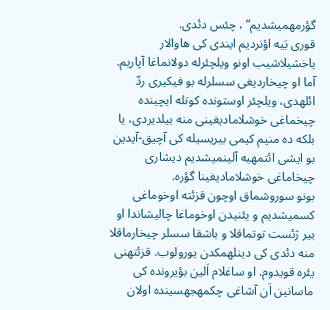گؤرمهمیشدیم” ، چئس دئدی.
قوری بَیه اؤنردیم ایندی کی هاوالار یاخشیلاشیب اونو ویلچئرله دولانماغا آپاریم. آما او چیخاردیغی سسلرله بو فیکیری ردّ ائلهدی، ویلچئر اوستونده کوتله ایچینده چیخماغی خوشلامادیغینی منه بیلدیردی، یا بلکه ده منیم کیمی بیریسیله کی آچیق-آیدین بو ایشی ائتمهیه آلینمیشدیم دیشاری چیخاماغی خوشلامادیغینا گؤره.
بونو سوروشماق اوچون قزئته اوخوماغی کسمیشدیم و یئنیدن اوخوماغا چالیشاندا او بیر ژئست توتماقلا و باشقا سسلر چیخارماقلا منه دئدی کی دینلهمکدن یورولوب. قزئتهنی یئره قویدوم. او ساغلام اَلین بؤیرونده کی ماسانین اَن آشاغی چکمهجهسینده اولان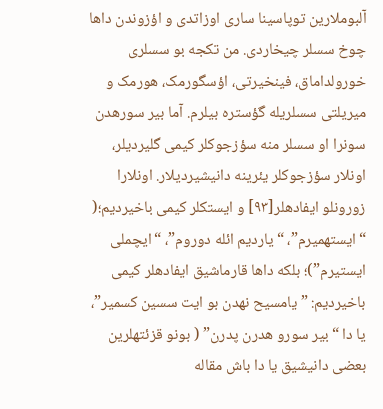آلبوملارین توپاسینا ساری اوزاتدی و اؤزوندن داها چوخ سسلر چیخاردی. من تکجه بو سسلری خورولداماق، فینخیرتی، اؤسگورمک، هورمک و میریلتی سسلریله گؤستره بیلرم. آما بیر سورهدن سونرا او سسلر منه سؤزجوکلر کیمی گلیردیلر، اونلار سؤزجوکلر یئرینه دانیشیردیلار. اونلارا زورونلو ایفادهلر[۹۳] و ایستکلر کیمی باخیردیم؛( “ایستهمیرم”، “یاردیم ائله دوروم”، “ایچملی ایستیرم”)؛ بلکه داها قارماشیق ایفادهلر کیمی باخیردیم: ” یامسیح نهدن بو ایت سسین کسمیر”، یا دا “بیر سورو هدرن پدرن” ( بونو قزئتهلرین بعضی دانیشیق یا دا باش مقاله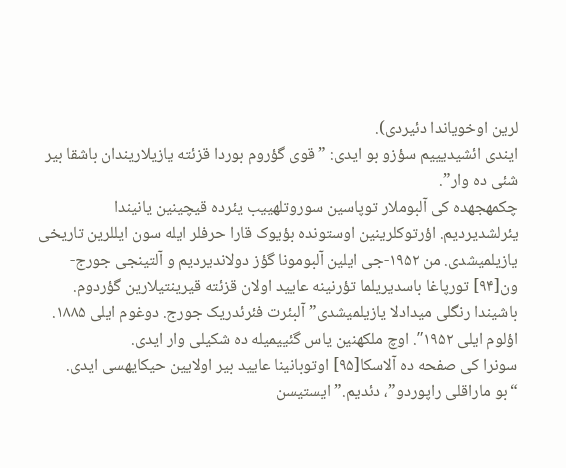لرین اوخویاندا دئیردی).
ایندی ائشیدیییم سؤزو بو ایدی: ” قوی گؤروم بوردا قزئته یازیلاریندان باشقا بیر شئی ده وار”.
چکمهجهده کی آلبوملار توپاسین سوروتلهییب یئرده قیچینین یانیندا یئرلشدیردیم. اؤرتوکلرینین اوستونده بؤیوک قارا حرفلر ایله سون ایللرین تاریخی یازیلمیشدی. من ۱۹۵۲-جی ایلین آلبومونا گؤز دولاندیردیم و آلتینجی جورج-ون[۹۴] تورپاغا باسدیریلما تؤرنینه عایید اولان قزئته قیرینتیلارین گؤردوم. باشیندا رنگلی میدادلا یازیلمیشدی” آلبئرت فئرئدریک جورج. دوغوم ایلی ۱۸۸۵. اؤلوم ایلی ۱۹۵۲″. اوچ ملکهنین یاس گئییمیله ده شکیلی وار ایدی.
سونرا کی صفحه ده آلاسکا[۹۵] اوتوبانینا عایید بیر اولایین حیکایهسی ایدی.
“بو ماراقلی راپوردو”، دئدیم.” ایستیسن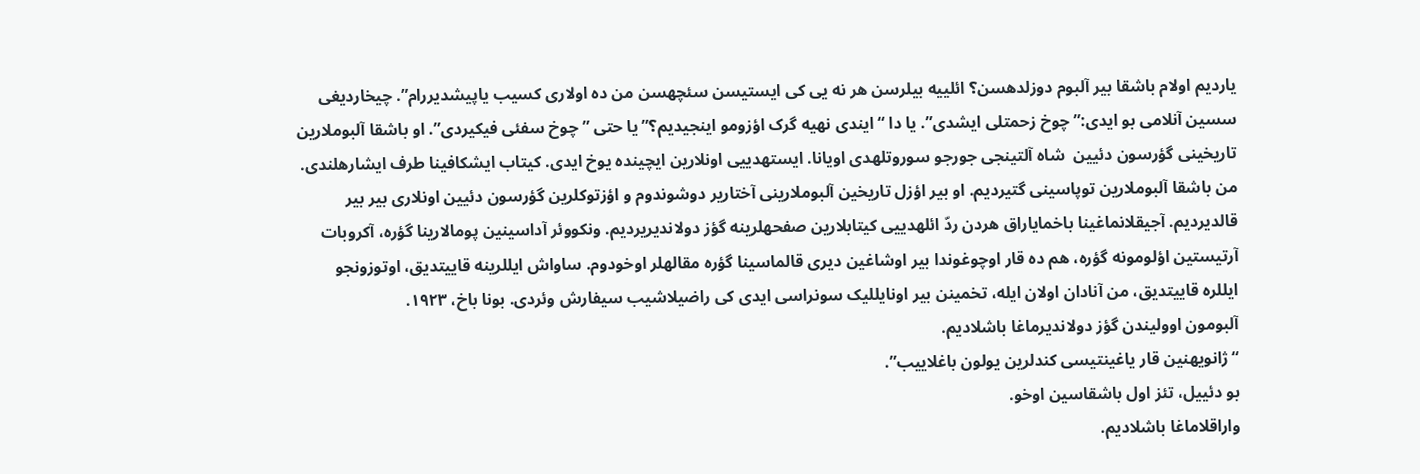یاردیم اولام باشقا بیر آلبوم دوزلدهسن؟ ائلییه بیلرسن هر نه یی کی ایستیسن سئچهسن من ده اولاری کسیب یاپیشدیررام”. چیخاردیغی سسین آنلامی بو ایدی:” چوخ زحمتلی ایشدی”. یا دا “ایندی نهیه گرک اؤزومو اینجیدیم؟” یا حتی ” چوخ سفئی فیکیردی”. او باشقا آلبوملارین تاریخینی گؤرسون دئیین  شاه آلتینجی جورجو سوروتلهدی اویانا. ایستهدییی اونلارین ایچینده یوخ ایدی. کیتاب ایشکافینا طرف ایشارهلندی. من باشقا آلبوملارین توپاسینی گتیردیم. او بیر اؤزل تاریخین آلبوملارینی آختاریر دوشوندوم و اؤزتوکلرین گؤرسون دئیین اونلاری بیر بیر قالدیردیم. آجیقلانماغینا باخمایاراق هردن ردّ ائلهدییی کیتابلارین صفحهلرینه گؤز دولاندیریردیم. ونکووئر آداسینین پومالارینا گؤره، آکروبات آرتیستین اؤلومونه گؤره، هم ده قار اوچوغوندا بیر اوشاغین دیری قالماسینا گؤره مقالهلر اوخودوم. ساواش ایللرینه قاییتدیق، اوتوزونجو ایللره قاییتدیق، من آنادان اولان ایله، تخمینن بیر اونایللیک سونراسی ایدی کی راضیلاشیب سیفارش وئردی. بونا باخ، ۱۹۲۳.
آلبومون اوولیندن گؤز دولاندیرماغا باشلادیم.
“ژانویهنین قار یاغینتیسی کندلرین یولون باغلاییب”.
بو دئییل، تئز اول باشقاسین اوخو.
واراقلاماغا باشلادیم.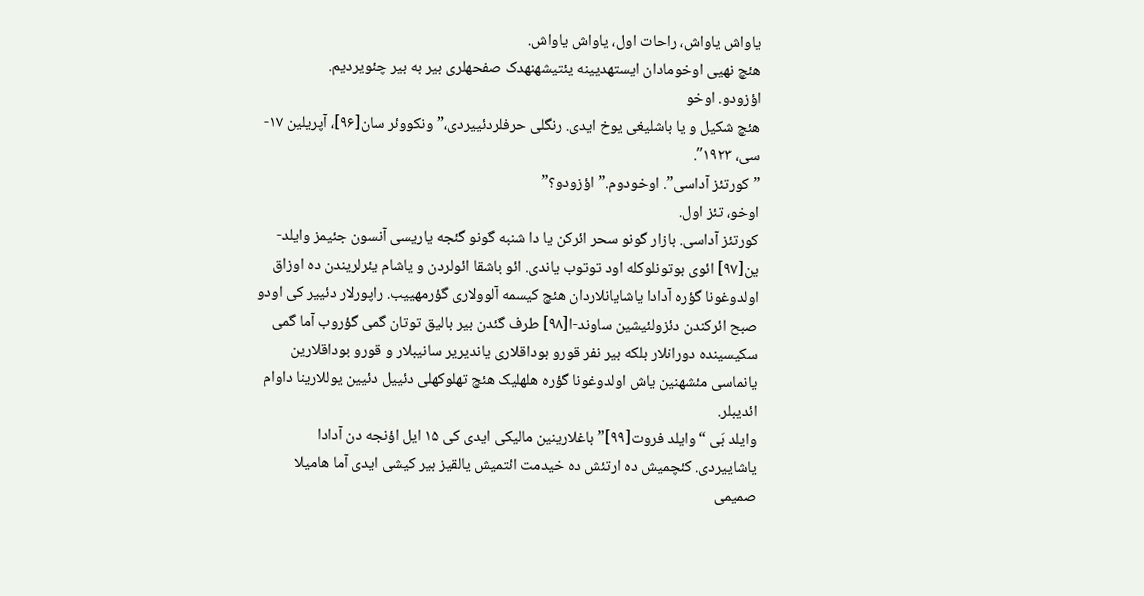یاواش یاواش، راحات اول، یاواش یاواش.
هئچ نهیی اوخومادان ایستهدیینه یئتیشهنهدک صفحهلری بیر به بیر چئویردیم.
اؤزودو. اوخو
هئچ شکیل و یا باشلیغی یوخ ایدی. رنگلی حرفلردئییردی،” ونکووئر سان[۹۶]، آپریلین ۱۷-سی، ۱۹۲۳″.
” کورتئز آداسی”. اوخودوم.”اؤزودو؟”
اوخو، تئز اول.
کورتئز آداسی. بازار گونو سحر ائرکن یا دا شنبه گونو گئجه یاریسی آنسون جئیمز وایلد-ین[۹۷] ائوی بوتونلوکله اود توتوب یاندی. ائو باشقا ائولردن و یاشام یئرلریندن ده اوزاق اولدوغونا گؤره آدادا یاشایانلاردان هئچ کیسمه آلوولاری گؤرمهییب. راپورلار دئییر کی اودو صبح ائرکندن دئزولئیشین ساوند-ا[۹۸] طرف گئدن بیر بالیق توتان گمی گؤروب آما گمی سکیسینده دورانلار بلکه بیر نفر قورو بوداقلاری یاندیریر سانیبلار و قورو بوداقلارین یانماسی مئشهنین یاش اولدوغونا گؤره هلهلیک هئچ تهلوکهلی دئییل دئیین یوللارینا داوام ائدیبلر.
وایلد بَی “وایلد فروت[۹۹]” باغلارینین مالیکی ایدی کی ۱۵ ایل اؤنجه دن آدادا یاشاییردی. کئچمیش ده ارتئش ده خیدمت ائتمیش یالقیز بیر کیشی ایدی آما هامیلا صمیمی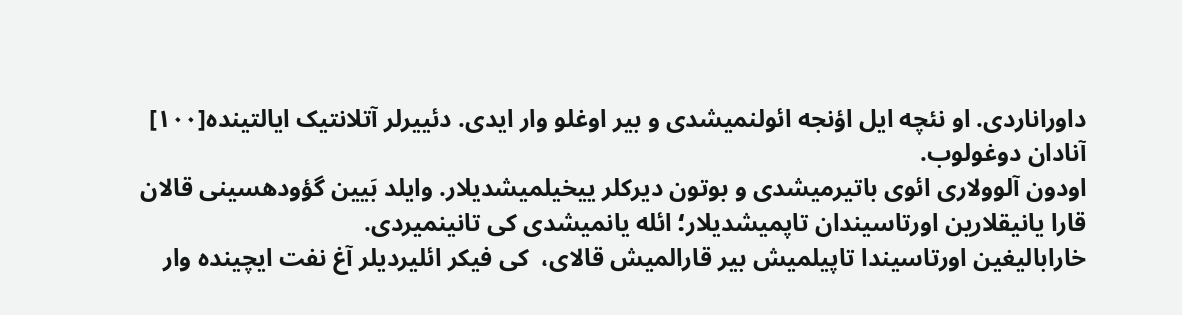داوراناردی. او نئچه ایل اؤنجه ائولنمیشدی و بیر اوغلو وار ایدی. دئییرلر آتلانتیک ایالتینده[۱۰۰] آنادان دوغولوب.
اودون آلوولاری ائوی باتیرمیشدی و بوتون دیرکلر ییخیلمیشدیلار. وایلد بَیین گؤودهسینی قالان قارا یانیقلارین اورتاسیندان تاپمیشدیلار؛ ائله یانمیشدی کی تانینمیردی.
خارابالیغین اورتاسیندا تاپیلمیش بیر قارالمیش قالای،  کی فیکر ائلیردیلر آغ نفت ایچینده وار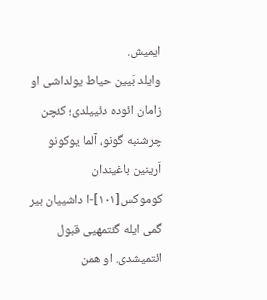ایمیش.
وایلد بَیین حیاط یولداشی او زامان ائوده دئییلدی؛ کئچن چرشنبه گونو، آلما یوکونو اَرینین باغیندان کوموکس[۱۰۱]-ا داشییان بیر گمی ایله گئتمهیی قبول ائتمیشدی. او همن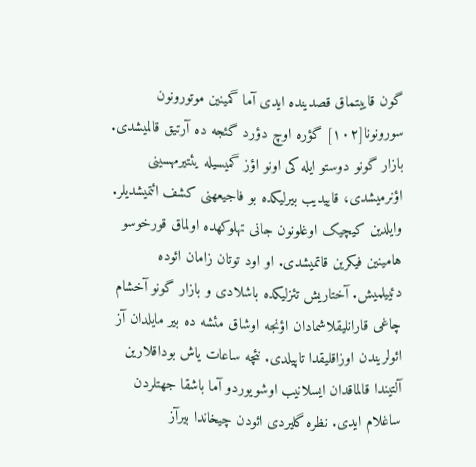گون قاییتماق قصدینده ایدی آما گمینین موتورونون سورونونا[۱۰۲] گؤره اوچ دؤرد گئجه ده آرتیق قالمیشدی. بازار گونو دوستو ایله کی اونو اؤز گمیسیله یئتیرمهسینی اؤنرمیشدی، قاییدیب بیرلیکده بو فاجیعهنی کشف ائتمیشدیلر.
وایلدین کیچیک اوغلونون جانی تهلوکهده اولماق قورخوسو هامینین فیکرین قاتمیشدی. او اود توتان زامان ائوده دئییلمیش. آختاریش تئزلیکده باشلادی و بازار گونو آخشام چاغی قارانلیقلاشمادان اؤنجه اوشاق مئشه ده بیر مایلدان آز ائولریندن اوزاقلیقدا تاپیلدی. نئچه ساعات یاش بوداقلارین آلتیندا قالماقدان ایسلانیب اوشویوردو آما باشقا جهتلردن ساغلام ایدی. نظره گلیردی ائودن چیخاندا بیرآز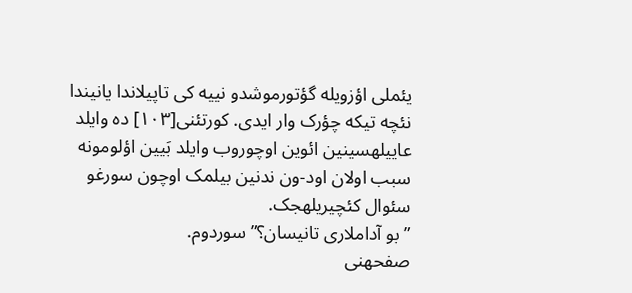یئملی اؤزویله گؤتورموشدو نییه کی تاپیلاندا یانیندا نئچه تیکه چؤرک وار ایدی. کورتئنی[۱۰۳] ده وایلد عاییلهسینین ائوین اوچوروب وایلد بَیین اؤلومونه سبب اولان اود-ون ندنین بیلمک اوچون سورغو سئوال کئچیریلهجک.
” بو آداملاری تانیسان؟” سوردوم.
صفحهنی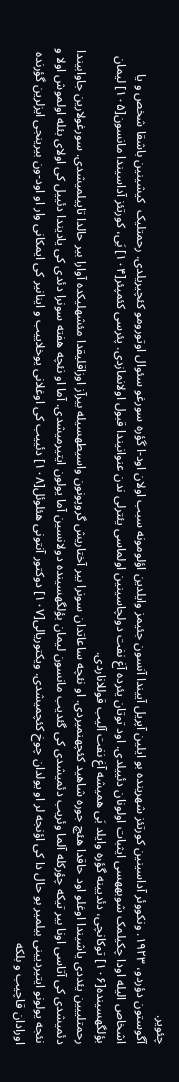چئویر.
آگوستون دؤردو، ۱۹۲۳. ونکووئر آداسینین کورتئز شهرینده بو ایلین آپریل آییندا آنسون جئیمز وایلدین اؤلومونه سبب اولان اود-ا گؤره سورغو سئوال اوتورومو کئچیریلدی. رحمتلیک  کیشینین باشقا شخص و یا اشخاص الیله اودا چکیلمک شوبههسی ایثبات اولونان دئییلدی. اود توتان یئرده آغ نفت دولچاسینین اولماسی یئترلی ندن عنوانیندا قبول اولانمازدی. پئرسی کئمپئر[۱۰۴] بَی، کورتئز آداسیندا مانسون[۱۰۵] لیمان بؤلگهسینده[۱۰۶] توکانچی، دئدیینه گؤره وایلد بَی همیشه آغ نفت آلیب قوللاناردی.
رحمتلییین یئددی یاشیندا اوغلو اود حاقدا هئچ جوره شاهید کئچهنمیردی. او نئچه ساعاتدان سونرا بیر آختاریش گروپونون واسیطهسیله بیرآز اوزاقلیقدا مئشهلیکده آوارا بیر حالدا تاپیلمیشدی. سورغولارین جاوابیندا دئمیشدی کی آتاسی اونا بیر تیکه چؤرکله آلما وئریب دئمیشدی کی گئدیب مانسون لیمان بؤلگهسینده دولانسین آما یولون ایتیرمیشدی. آما او نئچه هفته سونرا دئدی کی یادیندا دئییل کی اولای بئله اولموش اولا و نئجه یولونو ایتیردیینی بیلمیر بو حال دا کی اؤنجه لر او یولدان چوخ کئچمیشدی. ویکتوریالی[۱۰۷] دوکتور آنتونی هئلوئل[۱۰۸] دئییب کی اوغلانی یوخلاییب و اینانیر کی ایمکانی وار او اود-ون بیرینجی ایزلرین گؤرنده اورادان قاچیب و بلکه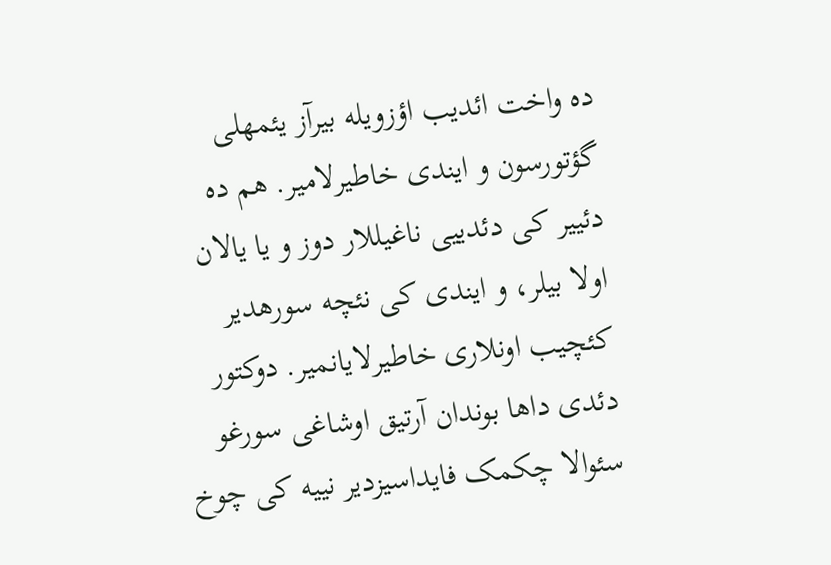ده واخت ائدیب اؤزویله بیرآز یئمهلی گؤتورسون و ایندی خاطیرلامیر. هم ده دئییر کی دئدییی ناغیللار دوز و یا یالان اولا بیلر، و ایندی کی نئچه سورهدیر کئچیب اونلاری خاطیرلایانمیر. دوکتور دئدی داها بوندان آرتیق اوشاغی سورغو سئوالا چکمک فایداسیزدیر نییه کی چوخ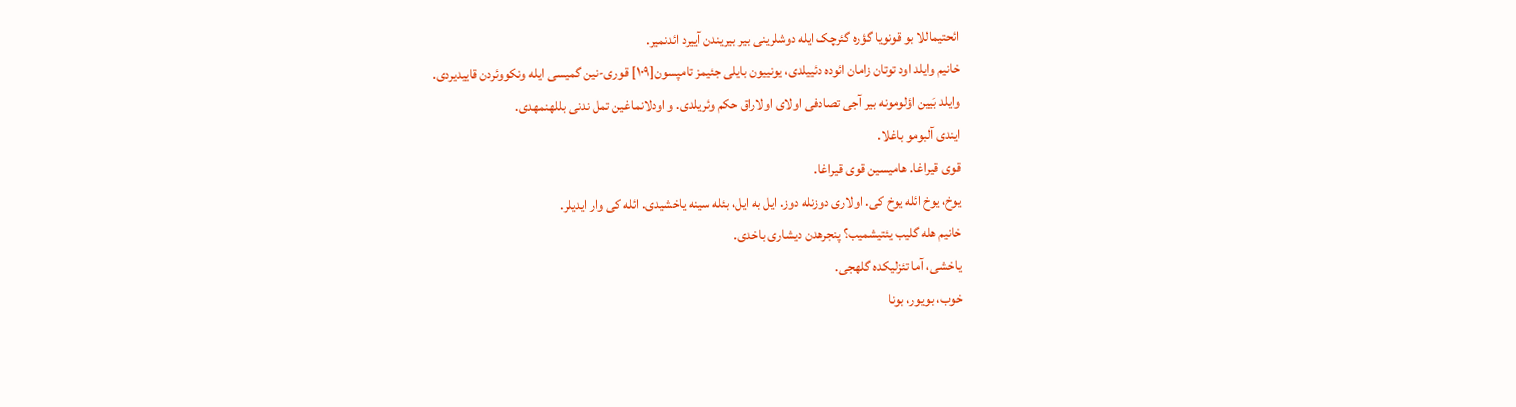ائحتیماللا بو قونویا گؤره گئرچک ایله دوشلرینی بیر بیریندن آییرد ائدنمیر.
خانیم وایلد اود توتان زامان ائوده دئییلدی، یونییون بایلی جئیمز تامپسون[۱۰۹] قوری-نین گمیسی ایله ونکووئردن قاییدیردی.
وایلد بَیین اؤلومونه بیر آجی تصادفی اولای اولاراق حکم وئریلدی. و اودلانماغین تمل ندنی بللهنمهدی.
ایندی آلبومو باغلا.
قوی قیراغا. هامیسین قوی قیراغا.
یوخ، یوخ ائله یوخ کی. اولاری دوزنله دوز. ایل به ایل، بئله سینه یاخشیدی. ائله کی وار ایدیلر.
خانیم هله گلیب یئتیشمیب؟ پنجرهدن دیشاری باخدی.
یاخشی، آما تئزلیکده گلهجی.
خوب، بویور، بونا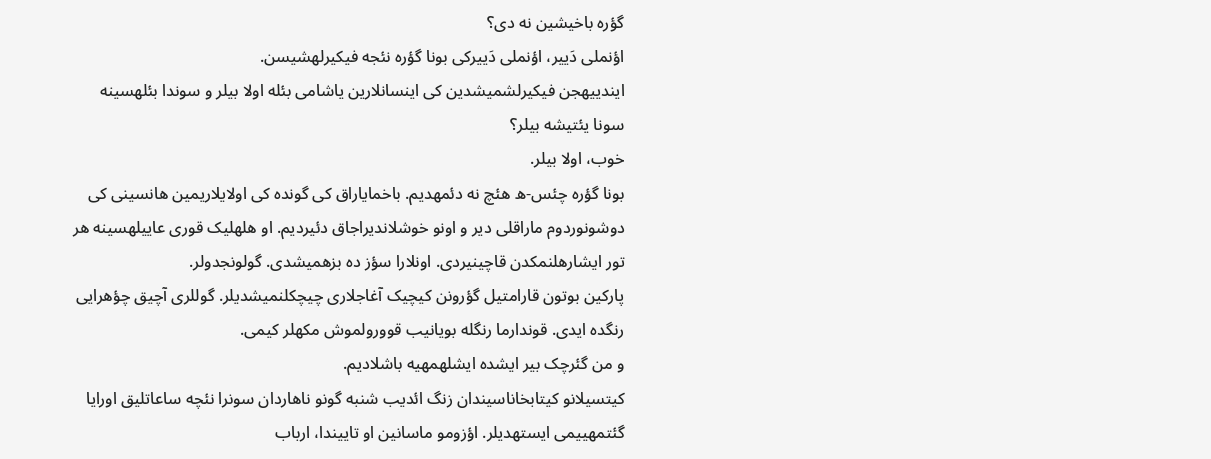گؤره باخیشین نه دی؟
اؤنملی دَییر، اؤنملی دَییرکی بونا گؤره نئجه فیکیرلهشیسن.
ایندییهجن فیکیرلشمیشدین کی اینسانلارین یاشامی بئله اولا بیلر و سوندا بئلهسینه سونا یئتیشه بیلر؟
خوب، اولا بیلر.
بونا گؤره چئس-ه هئچ نه دئمهدیم. باخمایاراق کی گونده کی اولایلاریمین هانسینی کی دوشونوردوم ماراقلی دیر و اونو خوشلاندیراجاق دئیردیم. او هلهلیک قوری عاییلهسینه هر تور ایشارهلنمکدن قاچینیردی. اونلارا سؤز ده بزهمیشدی. گولونجدولر.
پارکین بوتون قارامتیل گؤرونن کیچیک آغاجلاری چیچکلنمیشدیلر. گوللری آچیق چؤهرایی رنگده ایدی. قوندارما رنگله بویانیب قوورولموش مکهلر کیمی.
و من گئرچک بیر ایشده ایشلهمهیه باشلادیم.
کیتسیلانو کیتابخاناسیندان زنگ ائدیب شنبه گونو ناهاردان سونرا نئچه ساعاتلیق اورایا گئتمهییمی ایستهدیلر. اؤزومو ماسانین او تاییندا، ارباب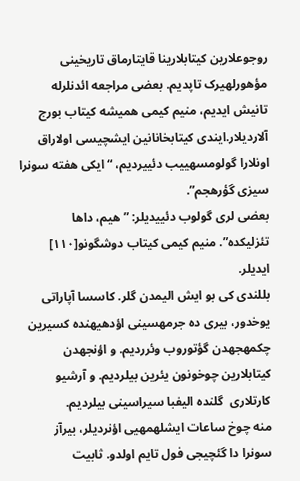روجوعلارین کیتابلارینا قایتارماق تاریخینی مؤهورلهیرک تاپدیم. بعضی مراجعه ائدنلرله تانیش ایدیم، منیم کیمی همیشه کیتاب بورج آلاردیلار.ایندی کیتابخانانین ایشچیسی اولاراق اونلارا گولومسهییب دئییردیم، “ایکی هفته سونرا سیزی گؤرهجم”.
بعضی لری گولوب دئییدیلر: ” هیم، داها تئزلیکده”. منیم کیمی کیتاب دوشگونو[۱۱۰] ایدیلر.
بللندی کی بو ایش الیمدن گلر. کاسسا آپاراتی یوخدور، بیری ده جرمهسینی اؤدهیهنده کسیرین چکمهجهدن گؤتوروب وئرردیم. و اؤنجهدن کیتابلارین چوخونون یئرین بیلردیم. و آرشیو کارتلاری  گلنده الیفبا سیراسینی بیلردیم.
منه چوخ ساعات ایشلهمهیی اؤنردیلر، بیرآز سونرا دا گئچیجی فول تایم اولدو. ثابیت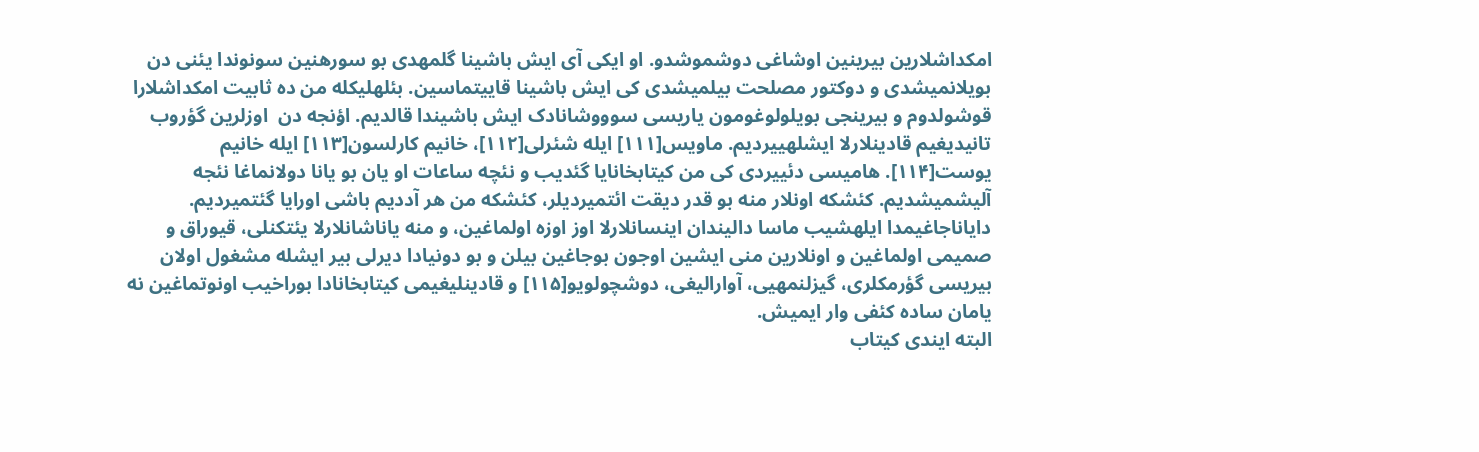امکداشلارین بیرینین اوشاغی دوشموشدو. او ایکی آی ایش باشینا گلمهدی بو سورهنین سونوندا یئنی دن بویلانمیشدی و دوکتور مصلحت بیلمیشدی کی ایش باشینا قاییتماسین. بئلهلیکله من ده ثابیت امکداشلارا قوشولدوم و بیرینجی بویلولوغومون یاریسی سوووشانادک ایش باشیندا قالدیم. اؤنجه دن  اوزلرین گؤروب تانیدیغیم قادینلارلا ایشلهییردیم. ماویس[۱۱۱] ایله شئرلی[۱۱۲]، خانیم کارلسون[۱۱۳] ایله خانیم یوست[۱۱۴]. هامیسی دئییردی کی من کیتابخانایا گئدیب و نئچه ساعات او یان بو یانا دولانماغا نئجه آلیشمیشدیم. کئشکه اونلار منه بو قدر دیقت ائتمیردیلر، کئشکه من هر آددیم باشی اورایا گئتمیردیم.
دایاناجاغیمدا ایلهشیب ماسا دالیندان اینسانلارلا اوز اوزه اولماغین، و منه یاناشانلارلا یئتکنلی، قیوراق و صمیمی اولماغین و اونلارین منی ایشین اوجون بوجاغین بیلن و بو دونیادا دیرلی بیر ایشله مشغول اولان بیریسی گؤرمکلری، گیزلنمهیی، آوارالیغی، دوشچولویو[۱۱۵] و قادینلیغیمی کیتابخانادا بوراخیب اونوتماغین نه یامان ساده کئفی وار ایمیش.
البته ایندی کیتاب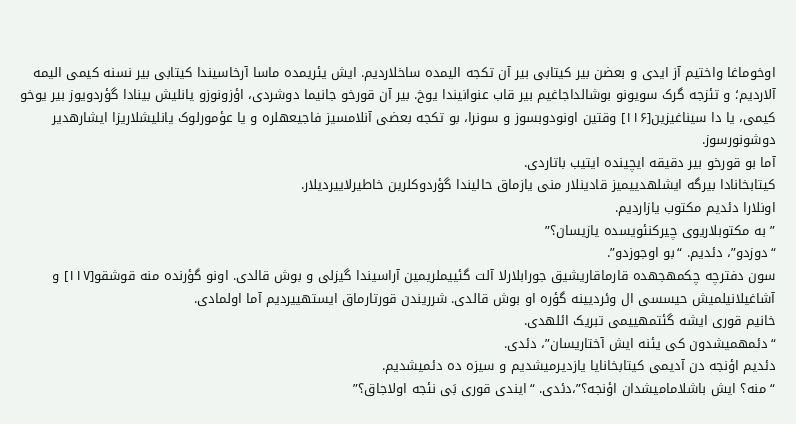اوخوماغا واختیم آز ایدی و بعضن بیر کیتابی بیر آن تکجه الیمده ساخلاردیم. ایش یئریمده ماسا آرخاسیندا کیتابی بیر نسنه کیمی الیمه آلاردیم؛ و تئزجه گرک سویونو بوشالداجاغیم بیر قاب عنوانیندا یوخ. بیر آن قورخو جانیما دوشردی، اؤزونوزو یانلیش بینادا گؤردویوز بیر یوخو کیمی، یا دا سیناغیزین[۱۱۶] وقتین اونودوبسوز و سونرا، بو تکجه بعضی آنلامسیز فاجیعهلره و یا عؤمورلوک یانلیشلاریزا ایشارهدیر دوشونورسوز.
آما بو قورخو بیر دقیقه ایچینده ایتیب باتاردی.
کیتابخانادا بیرگه ایشلهدییمیز قادینلار منی یازماق حالیندا گؤردوکلرین خاطیرلاییردیلار.
اونلارا دئدیم مکتوب یازاردیم.
” به مکتوبلاریوی چیرکنئویسده یازیسان؟”
“دوزدو”، دئدیم. “بو اوجوزدو”.
سون دفترچه چکمهجهده قارماقاریشیق جورابلارلا آلت گئییملریمین آراسیندا گیزلی و بوش قالدی. اونو گؤرنده منه قوشقو[۱۱۷] و آشاغیلانیلمیش حیسسی ال وئردیینه گؤره او بوش قالدی. شرریندن قورتارماق ایستهییردیم آما اولمادی.
خانیم قوری ایشه گئتمهییمی تبریک ائلهدی.
“دئمهمیشدون کی یئنه ایش آختاریسان”، دئدی.
دئدیم اؤنجه دن آدیمی کیتابخانایا یازدیرمیشدیم و سیزه ده دئمیشدیم.
“منه؟ ایش باشلامامیشدان اؤنجه؟”،دئدی. “ایندی قوری بَی نئجه اولاجاق؟”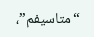“متاسیفم”،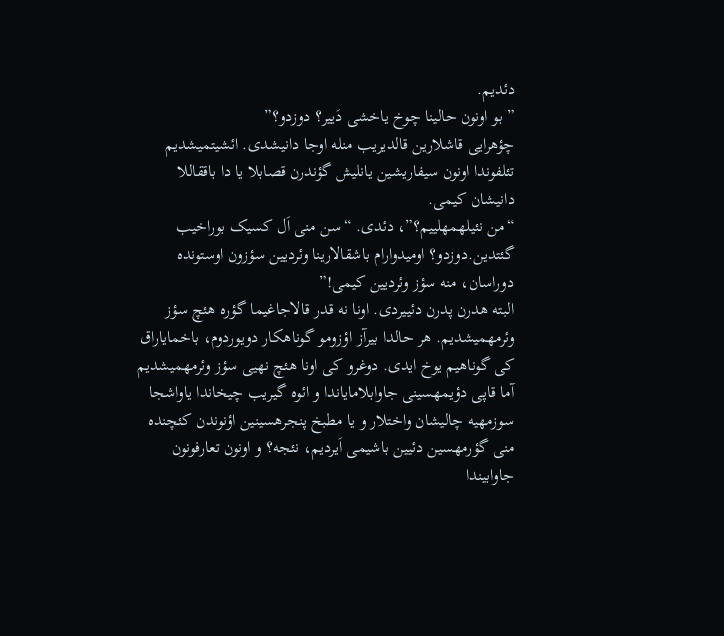دئدیم.
” بو اونون حالینا چوخ یاخشی دَییر؟ دوزدو؟”
چؤهرایی قاشلارین قالدیریب منله اوجا دانیشدی. ائشیتمیشدیم تئلفوندا اونون سیفاریشین یانلیش گؤندرن قصابلا یا دا باققاللا دانیشان کیمی.
“من نئیلهمهلییم؟”، دئدی. “سن منی اَل کسیک بوراخیب گئتدین.دوزدو؟ اومیدوارام باشقالارینا وئردیین سؤزون اوستونده دوراسان، منه سؤز وئردیین کیمی!”
البته هدرن پدرن دئییردی. اونا نه قدر قالاجاغیما گؤره هئچ سؤز وئرمهمیشدیم. هر حالدا بیرآز اؤزومو گوناهکار دویوردوم، باخمایاراق کی گوناهیم یوخ ایدی. دوغرو کی اونا هئچ نهیی سؤز وئرمهمیشدیم آما قاپی دؤیمهسینی جاوابلامایاندا و ائوه گیریب چیخاندا یاواشجا سوزمهیه چالیشان واختلار و یا مطبخ پنجرهسینین اؤنوندن کئچنده منی گؤرمهسین دئیین باشیمی اَیردیم، نئجه؟ و اونون تعارفونون جاوابیندا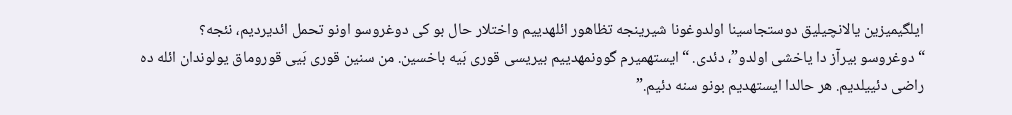ایلگیمیزین یالانچیلیق دوستجاسینا اولدوغونا شیرینجه تظاهور ائلهدییم واختلار حال بو کی دوغروسو اونو تحمل ائدیردیم، نئجه؟
“دوغروسو بیرآز دا یاخشی اولدو”، دئدی. “ایستهمیرم گوونمهدییم بیریسی قوری بَیه باخسین. من سنین قوری بَیی قوروماق یولوندان ائله ده راضی دئییلدیم. هر حالدا ایستهدیم بونو سنه دئیم.”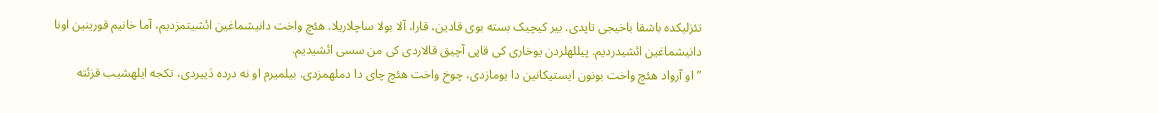تئزلیکده باشقا باخیجی تاپدی. بیر کیچیک بسته بوی قادین، قارا، آلا بولا ساچلاریلا. هئچ واخت دانیشماغین ائشیتمزدیم، آما خانیم قورینین اونا دانیشماغین ائشیدردیم. پیللهلردن یوخاری کی قاپی آچیق قالاردی کی من سسی ائشیدیم.
” او آرواد هئچ واخت بونون ایستیکانین دا یومازدی، چوخ واخت هئچ چای دا دملهمزدی. بیلمیرم او نه درده دَییردی، تکجه ایلهشیب قزئته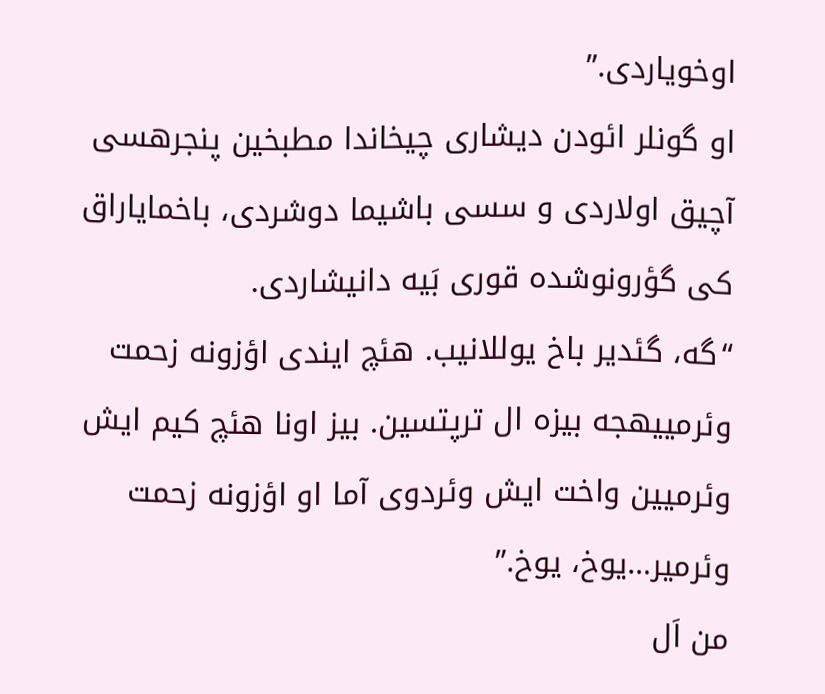اوخویاردی.”
او گونلر ائودن دیشاری چیخاندا مطبخین پنجرهسی آچیق اولاردی و سسی باشیما دوشردی، باخمایاراق کی گؤرونوشده قوری بَیه دانیشاردی.
“گه، گئدیر باخ یوللانیب. هئچ ایندی اؤزونه زحمت وئرمییهجه بیزه ال ترپتسین. بیز اونا هئچ کیم ایش وئرمیین واخت ایش وئردوی آما او اؤزونه زحمت وئرمیر…یوخ، یوخ.”
من اَل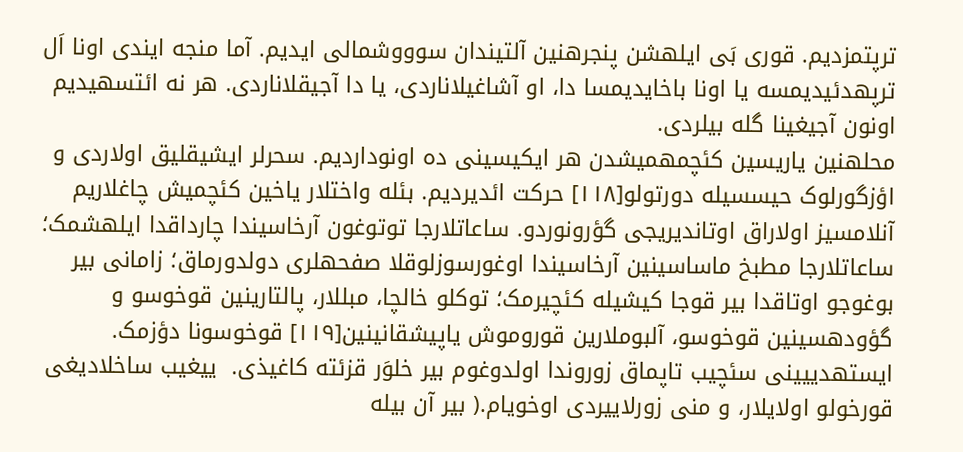ترپتمزدیم. قوری بَی ایلهشن پنجرهنین آلتیندان سوووشمالی ایدیم. آما منجه ایندی اونا اَل ترپهدئیدیمسه یا اونا باخایدیمسا دا، او آشاغیلاناردی، یا دا آجیقلاناردی. هر نه ائتسهیدیم اونون آجیغینا گله بیلردی.
محلهنین یاریسین کئچمهمیشدن هر ایکیسینی ده اونوداردیم. سحرلر ایشیقلیق اولاردی و اؤزگورلوک حیسسیله دورتولو[۱۱۸] حرکت ائدیردیم. بئله واختلار یاخین کئچمیش چاغلاریم آنلامسیز اولاراق اوتاندیریجی گؤرونوردو. ساعاتلارجا توتوغون آرخاسیندا چارداقدا ایلهشمک؛ ساعاتلارجا مطبخ ماساسینین آرخاسیندا اوغورسوزلوقلا صفحهلری دولدورماق؛ زامانی بیر بوغوجو اوتاقدا بیر قوجا کیشیله کئچیرمک؛ توکلو خالچا، مبللار، پالتارینین قوخوسو و گؤودهسینین قوخوسو، آلبوملارین قوروموش یاپیشقانینین[۱۱۹] قوخوسونا دؤزمک. ایستهدییینی سئچیب تاپماق زوروندا اولدوغوم بیر خلوَر قزئته کاغیذی.  ییغیب ساخلادیغی قورخولو اولایلار، و منی زورلاییردی اوخویام.( بیر آن بیله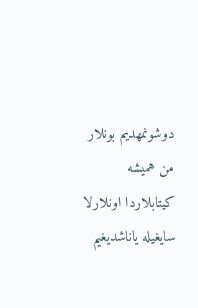دوشونمهدیم بونلار من همیشه کیتابلاردا اونلارلا سایغیله یاناشدیغیم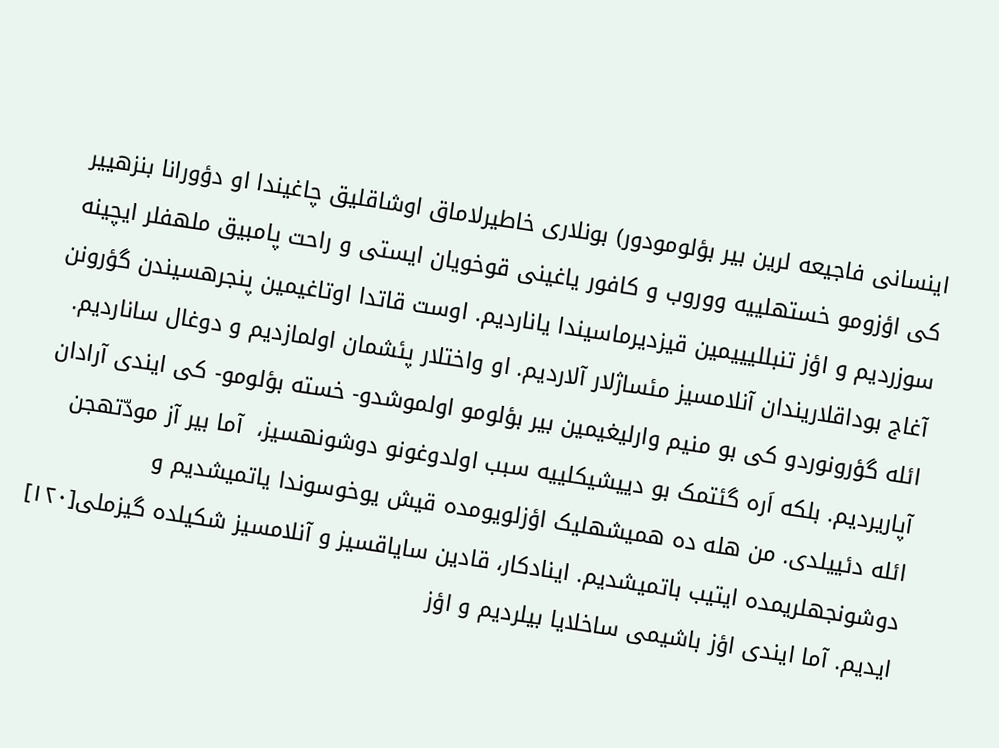اینسانی فاجیعه لرین بیر بؤلومودور) بونلاری خاطیرلاماق اوشاقلیق چاغیندا او دؤورانا بنزهییر کی اؤزومو خستهلییه ووروب و کافور یاغینی قوخویان ایستی و راحت پامبیق ملهفلر ایچینه سوزردیم و اؤز تنبللیییمین قیزدیرماسیندا یاناردیم. اوست قاتدا اوتاغیمین پنجرهسیندن گؤرونن آغاج بوداقلاریندان آنلامسیز مئساژلار آلاردیم. او واختلار پئشمان اولمازدیم و دوغال ساناردیم. ائله گؤرونوردو کی بو منیم وارلیغیمین بیر بؤلومو اولموشدو- خسته بؤلومو- کی ایندی آرادان آپاریردیم. بلکه اَره گئتمک بو دییشیکلییه سبب اولدوغونو دوشونهسیز،  آما بیر آز مودّتهجن ائله دئییلدی. من هله ده همیشهلیک اؤزلویومده قیش یوخوسوندا یاتمیشدیم و دوشونجهلریمده ایتیب باتمیشدیم. اینادکار، قادین سایاقسیز و آنلامسیز شکیلده گیزملی[۱۲۰] ایدیم. آما ایندی اؤز باشیمی ساخلایا بیلردیم و اؤز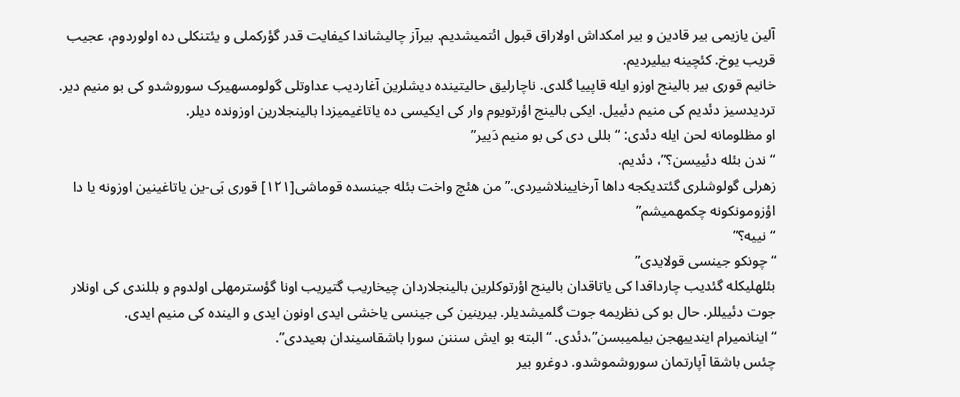آلین یازیمی بیر قادین و بیر امکداش اولاراق قبول ائتمیشدیم. بیرآز چالیشاندا کیفایت قدر گؤرکملی و یئتنکلی ده اولوردوم، عجیب قریب یوخ. کئچینه بیلیردیم.
خانیم قوری بیر بالینج اوزو ایله قاپییا گلدی. ناچارلیق حالیتینده دیشلرین آغاردیب عداوتلی گولومسهیرک سوروشدو کی بو منیم دیر. تردیدسیز دئدیم کی منیم دئییل. ایکی بالینج اؤرتویوم وار کی ایکیسی ده یاتاغیمیزدا بالینجلارین اوزونده دیلر.
او مظلومانه لحن ایله دئدی: “بللی دی کی بو منیم دَییر”
“ندن بئله دئییسن؟”، دئدیم.
زهرلی گولوشلری گئتدیکجه داها آرخایینلاشیردی.” من هئچ واخت بئله جینسده قوماشی[۱۲۱] قوری بَی-ین یاتاغینین اوزونه یا دا اؤزومونکونه چکمهمیشم”
“نییه؟”
“چونکو جینسی قولایدی”
بئلهلیکله گئدیب چارداقدا کی یاتاقدان بالینج اؤرتوکلرین بالینجلاردان چیخاریب گتیریب اونا گؤسترمهلی اولدوم و بللندی کی اونلار جوت دئییللر. حال بو کی نظریمه جوت گلمیشدیلر. بیرینین کی جینسی یاخشی ایدی اونون ایدی و الینده کی منیم ایدی.
“اینانمیرام ایندییهجن بیلمیبسن”،دئدی. “البته بو ایش سننن سورا باشقاسیندان بعیددی”.
چئس باشقا آپارتمان سوروشموشدو. دوغرو بیر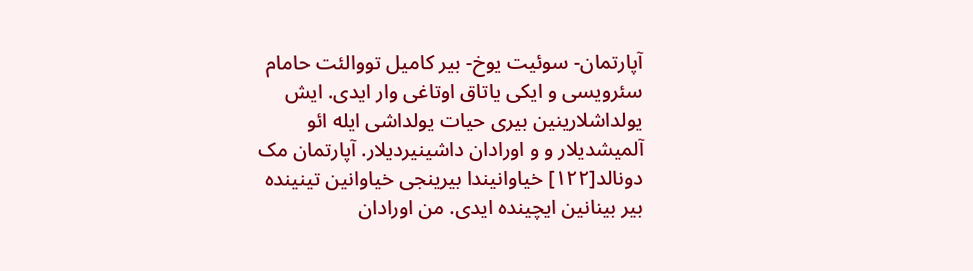آپارتمان- سوئیت یوخ- بیر کامیل تووالئت حامام سئرویسی و ایکی یاتاق اوتاغی وار ایدی. ایش یولداشلارینین بیری حیات یولداشی ایله ائو آلمیشدیلار و و اورادان داشینیردیلار. آپارتمان مک دونالد[۱۲۲] خیاوانیندا بیرینجی خیاوانین تینینده بیر بینانین ایچینده ایدی. من اورادان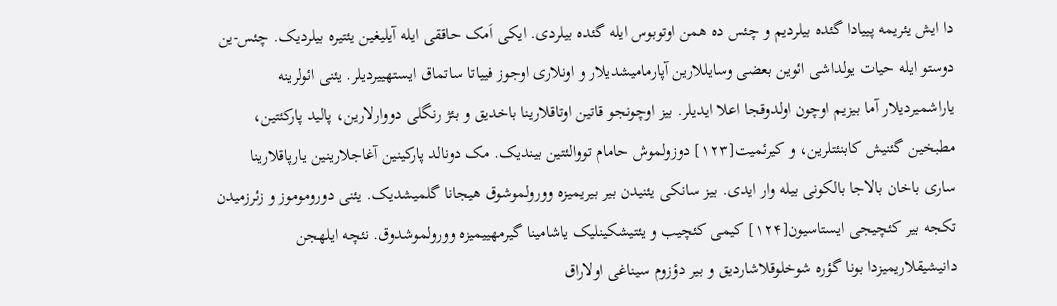دا ایش یئریمه پییادا گئده بیلردیم و چئس ده همن اوتوبوس ایله گئده بیلردی. ایکی اَمک حاققی ایله آیلیغین یئتیره بیلردیک. چئس-ین دوستو ایله حیات یولداشی ائوین بعضی وسایللارین آپارمامیشدیلار و اونلاری اوجوز فییاتا ساتماق ایستهییردیلر. یئنی ائولرینه یاراشمیردیلار آما بیزیم اوچون اولدوقجا اعلا ایدیلر. بیز اوچونجو قاتین اوتاقلارینا باخدیق و بئژ رنگلی دووارلارین، پالید پارکئتین، مطبخین گئنیش کابنئتلرین، و کیرئمیت[۱۲۳] دوزولموش حامام تووالئتین بیندیک. مک دونالد پارکینین آغاجلارینین یارپاقلارینا ساری باخان بالاجا بالکونی بیله وار ایدی. بیز سانکی یئنیدن بیر بیریمیزه وورولموشوق هیجانا گلمیشدیک. یئنی دوروموموز و زئرزمیدن تکجه بیر کئچیجی ایستاسیون[۱۲۴] کیمی کئچیب و یئتیشکینلیک یاشامینا گیرمهییمیزه وورولموشدوق. نئچه ایلهجن دانیشیقلاریمیزدا بونا گؤره شوخلوقلاشاردیق و بیر دؤزوم سیناغی اولاراق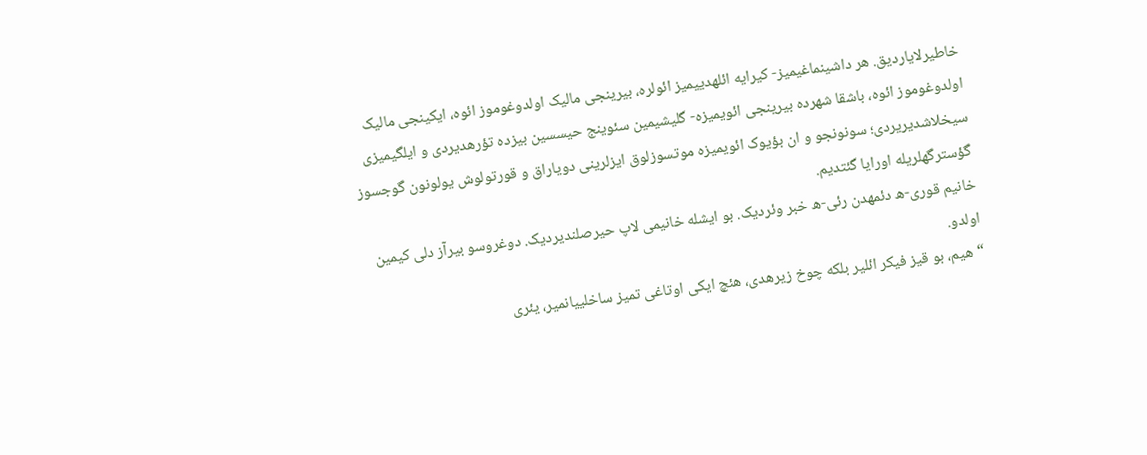خاطیرلایاردیق. هر داشینماغیمیز- کیرایه ائلهدییمیز ائولره، بیرینجی مالیک اولدوغوموز ائوه، ایکینجی مالیک اولدوغوموز ائوه، باشقا شهرده بیرینجی ائویمیزه- گلیشیمین سئوینج حیسسین بیزده تؤرهدیردی و ایلگیمیزی سیخلاشدیریردی؛ سونونجو و ان بؤیوک ائویمیزه موتسوزلوق ایزلرینی دویاراق و قورتولوش یولونون گوجسوز گؤسترگهلریله اورایا گئتدیم.
خانیم قوری-ه دئمهدن رئی-ه خبر وئردیک. بو ایشله خانیمی لاپ حیرصلندیردیک. دوغروسو بیرآز دلی کیمین اولدو.
“هیم، بو قیز فیکر ائلیر بلکه چوخ زیرهدی، هئچ ایکی اوتاغی تمیز ساخلییانمیر، یئری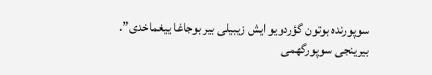سوپورنده بوتون گؤردویو ایش زیبیلی بیر بوجاغا ییغماخدی”.
بیرینجی سوپورگهمی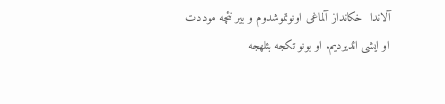آلاندا  خکانداز آلماغی اونوتموشدوم و بیر نئچه موددت او ایشی ائدیردیم. او بونو تکجه بئلهجه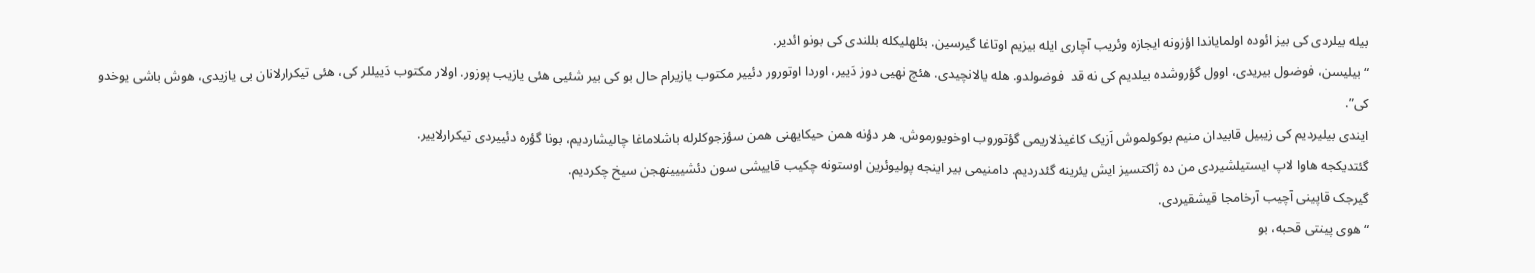بیله بیلردی کی بیز ائوده اولمایاندا اؤزونه ایجازه وئریب آچاری ایله بیزیم اوتاغا گیرسین. بئلهلیکله بللندی کی بونو ائدیر.
“بیلیسن، فوضول بیریدی، اوول گؤروشده بیلدیم کی نه قد  فوضولدو. هله یالانچیدی. هئچ نهیی دوز دَییر، اوردا اوتورور دئییر مکتوب یازیرام حال بو کی بیر شئیی هئی یازیب پوزور. اولار مکتوب دَییللر کی، هئی تیکرارلانان بی یازیدی، هوش باشی یوخدو کی”.
ایندی بیلیردیم کی زیبیل قابیدان منیم بوکولموش اَزیک کاغیذلاریمی گؤتوروب اوخویورموش. هر دؤنه همن حیکایهنی همن سؤزجوکلرله باشلاماغا چالیشاردیم، بونا گؤره دئییردی تیکرارلاییر.
گئتدیکجه هاوا لاپ ایستیلشیردی من ده ژاکتسیز ایش یئرینه گئدردیم. دامنیمی بیر اینجه پولیوئرین اوستونه چکیب قاییشی سون دئشییینهجن سیخ چکردیم.
گیرجک قاپینی آچیب آرخامجا قیشقیردی.
“هوی پینتی قحبه، بو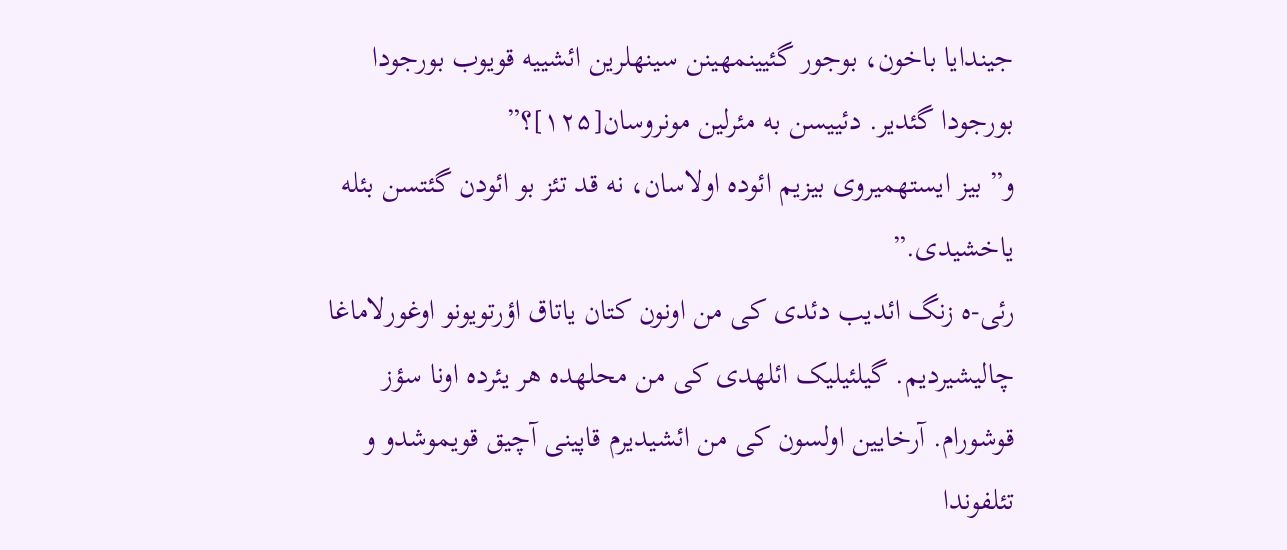جیندایا باخون، بوجور گئیینمهینن سینهلرین ائشییه قویوب بورجودا بورجودا گئدیر. دئییسن به مئرلین مونروسان[۱۲۵]؟”
و” بیز ایستهمیروی بیزیم ائوده اولاسان، نه قد تئز بو ائودن گئتسن بئله یاخشیدی.”
رئی-ه زنگ ائدیب دئدی کی من اونون کتان یاتاق اؤرتویونو اوغورلاماغا چالیشیردیم. گیلئیلیک ائلهدی کی من محلهده هر یئرده اونا سؤز قوشورام. آرخایین اولسون کی من ائشیدیرم قاپینی آچیق قویموشدو و تئلفوندا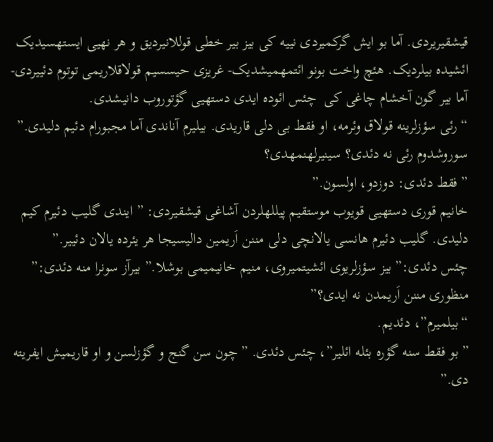قیشقیریردی. آما بو ایش گرکمیردی نییه کی بیز بیر خطی قوللانیردیق و هر نهیی ایستهسیدیک ائشیده بیلردیک. هئچ واخت بونو ائتمهمیشدیک- غریزی حیسسیم قولاقلاریمی توتوم دئییردی- آما بیر گون آخشام چاغی کی  چئس ائوده ایدی دستهیی گؤتوروب دانیشدی.
“رئی سؤزلرینه قولاق وئرمه، او فقط بی دلی قاریدی. بیلیرم آناندی آما مجبورام دئیم دلیدی.”
سوروشدوم رئی نه دئدی؟ سینیرلهنمهدی؟
” فقط دئدی: دوزدو، اولسون.”
خانیم قوری دستهیی قویوب موستقیم پیللهلردن آشاغی قیشقیردی: ” ایندی گلیب دئیرم کیم دلیدی. گلیب دئیرم هانسی یالانچی دلی مننن اَریمین دالیسیجا هر یئرده یالان دئییر.”
چئس دئدی:” بیز سؤزلریوی ائشیتمیروی، منیم خانیمیمی بوشلا.” بیرآز سونرا منه دئدی:” منظوری مننن اَریمدن نه ایدی؟”
“بیلمیرم”، دئدیم.
” بو فقط سنه گؤره بئله ائلیر”، چئس دئدی. ” چون سن گنج و گؤزلسن و او قاریمیش ایفریته دی.”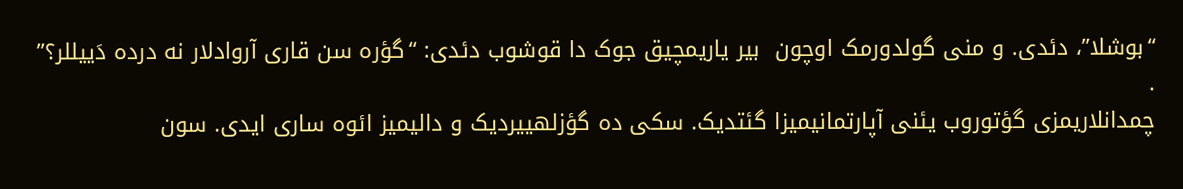“بوشلا”، دئدی. و منی گولدورمک اوچون  بیر یاریمچیق جوک دا قوشوب دئدی: “گؤره سن قاری آروادلار نه درده دَییللر؟” .
چمدانلاریمزی گؤتوروب یئنی آپارتمانیمیزا گئتدیک. سکی ده گؤزلهییردیک و دالیمیز ائوه ساری ایدی. سون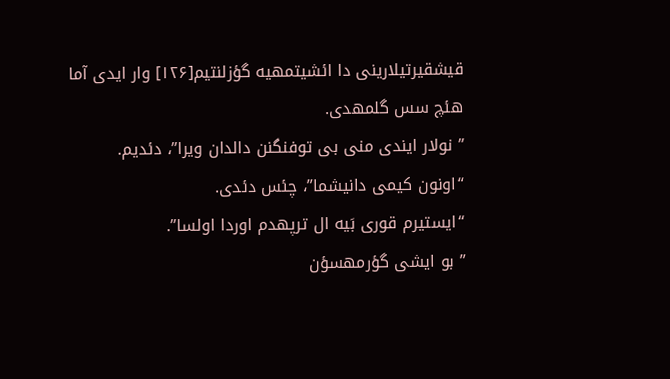قیشقیرتیلارینی دا ائشیتمهیه گؤزلنتیم[۱۲۶] وار ایدی آما هئچ سس گلمهدی.
” نولار ایندی منی بی توفنگنن دالدان ویرا”، دئدیم.
“اونون کیمی دانیشما”، چئس دئدی.
“ایستیرم قوری بَیه ال ترپهدم اوردا اولسا”.
” بو ایشی گؤرمهسؤن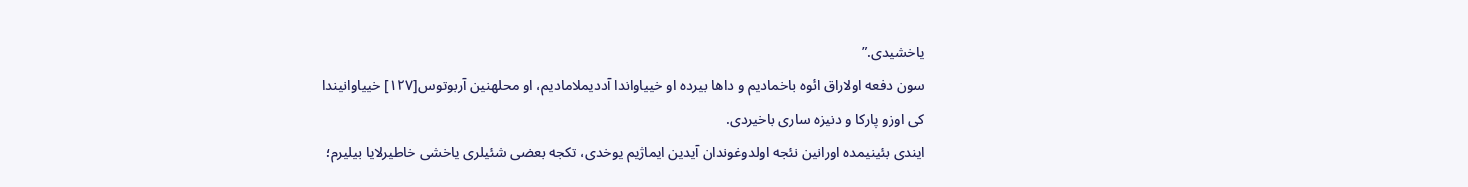یاخشیدی.”
سون دفعه اولاراق ائوه باخمادیم و داها بیرده او خییاواندا آددیملامادیم، او محلهنین آربوتوس[۱۲۷] خییاوانیندا کی اوزو پارکا و دنیزه ساری باخیردی.
ایندی بئینیمده اورانین نئجه اولدوغوندان آیدین ایماژیم یوخدی، تکجه بعضی شئیلری یاخشی خاطیرلایا بیلیرم؛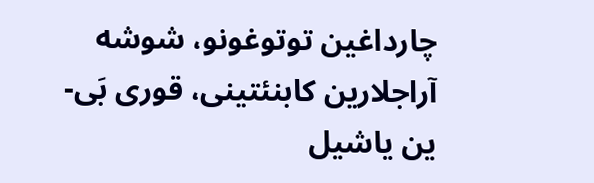چارداغین توتوغونو، شوشه آراجلارین کابنئتینی، قوری بَی-ین یاشیل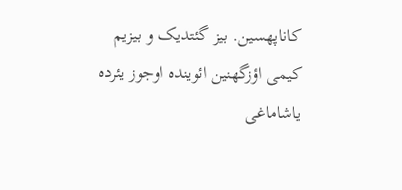کاناپهسین. بیز گئتدیک و بیزیم کیمی اؤزگهنین ائوینده اوجوز یئرده یاشاماغی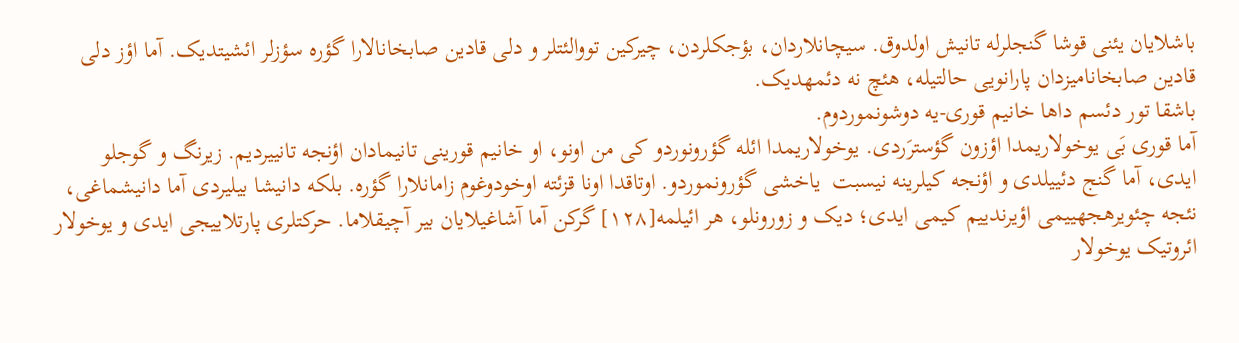باشلایان یئنی قوشا گنجلرله تانیش اولدوق. سیچانلاردان، بؤجکلردن، چیرکین تووالئتلر و دلی قادین صابخانالارا گؤره سؤزلر ائشیتدیک. آما اؤز دلی قادین صابخانامیزدان پارانویی حالتیله، هئچ نه دئمهدیک.
باشقا تور دئسم داها خانیم قوری-یه دوشونموردوم.
آما قوری بَی یوخولاریمدا اؤزون گؤسترَردی. یوخولاریمدا ائله گؤرونوردو کی من اونو، او خانیم قورینی تانیمادان اؤنجه تانییردیم. زیرنگ و گوجلو ایدی، آما گنج دئییلدی و اؤنجه کیلرینه نیسبت  یاخشی گؤرونموردو. اوتاقدا اونا قزئته اوخودوغوم زامانلارا گؤره. بلکه دانیشا بیلیردی آما دانیشماغی، نئجه چئویرهجهییمی اؤیرندییم کیمی ایدی؛ دیک و زورونلو، هر ائیلمه[۱۲۸] گرکن آما آشاغیلایان بیر آچیقلاما. حرکتلری پارتلاییجی ایدی و یوخولار ائروتیک یوخولار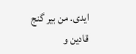ایدی. من بیر گنج قادین و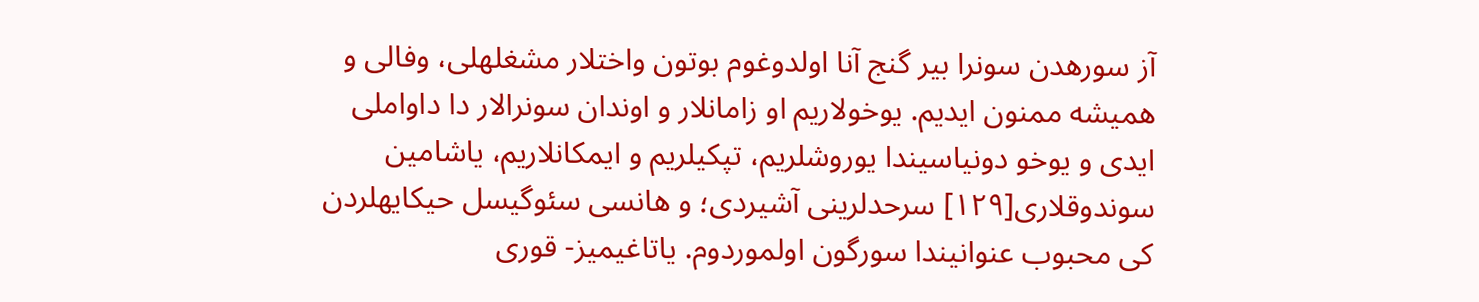آز سورهدن سونرا بیر گنج آنا اولدوغوم بوتون واختلار مشغلهلی، وفالی و همیشه ممنون ایدیم. یوخولاریم او زامانلار و اوندان سونرالار دا داواملی ایدی و یوخو دونیاسیندا یوروشلریم، تپکیلریم و ایمکانلاریم، یاشامین سوندوقلاری[۱۲۹] سرحدلرینی آشیردی؛ و هانسی سئوگیسل حیکایهلردن کی محبوب عنوانیندا سورگون اولموردوم. یاتاغیمیز- قوری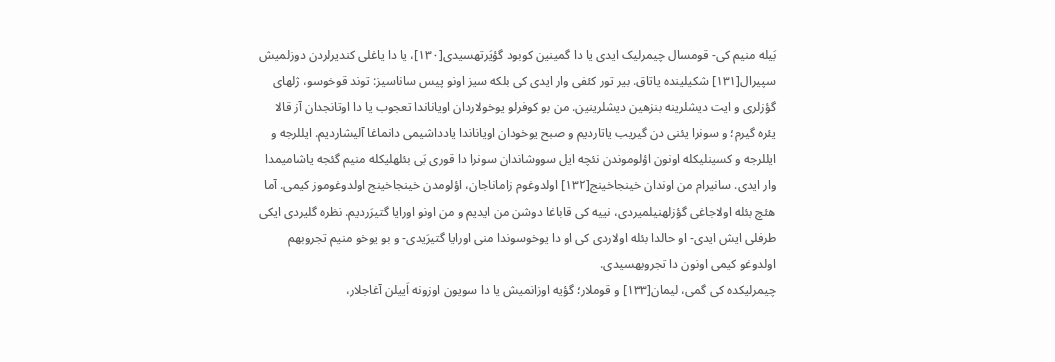بَیله منیم کی- قومسال چیمرلیک ایدی یا دا گمینین کوبود گؤیَرتهسیدی[۱۳۰]، یا دا یاغلی کندیرلردن دوزلمیش سپیرال[۱۳۱] شکیلینده یاتاق. بیر تور کئفی وار ایدی کی بلکه سیز اونو پیس ساناسیز: توند قوخوسو، ژلهای گؤزلری و ایت دیشلرینه بنزهین دیشلرینین. من بو کوفرلو یوخولاردان اویاناندا تعجوب یا دا اوتانجدان آز قالا یئره گیرم؛ و سونرا یئنی دن گیریب یاتاردیم و صبح یوخودان اویاناندا یادداشیمی دانماغا آلیشاردیم. ایللرجه و ایللرجه و کسینلیکله اونون اؤلوموندن نئچه ایل سووشاندان سونرا دا قوری بَی بئلهلیکله منیم گئجه یاشامیمدا وار ایدی. سانیرام من اوندان خینجاخینج[۱۳۲] اولدوغوم زاماناجان، اؤلومدن خینجاخینج اولدوغوموز کیمی. آما هئچ بئله اولاجاغی گؤزلهنیلمیردی، نییه کی قاباغا دوشن من ایدیم و من اونو اورایا گتیرَردیم. نظره گلیردی ایکی طرفلی ایش ایدی- او حالدا بئله اولاردی کی او دا یوخوسوندا منی اورایا گتیرَیدی- و بو یوخو منیم تجروبهم اولدوغو کیمی اونون دا تجروبهسیدی.
چیمرلیکده کی گمی، لیمان[۱۳۳] و قوملار؛ گؤیه اوزانمیش یا دا سویون اوزونه اَییلن آغاجلار،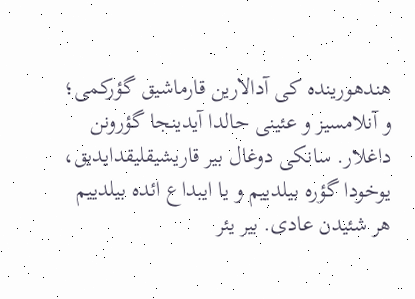هندهورینده کی آدالارین قارماشیق گؤرکمی؛ و آنلامسیز و عئینی حالدا آیدینجا گؤرونن داغلار. سانکی دوغال بیر قاریشیقلیقدایدیق، یوخودا گؤره بیلدییم و یا ایبداع ائده بیلدییم هر شئیدن عادی. بیر یئر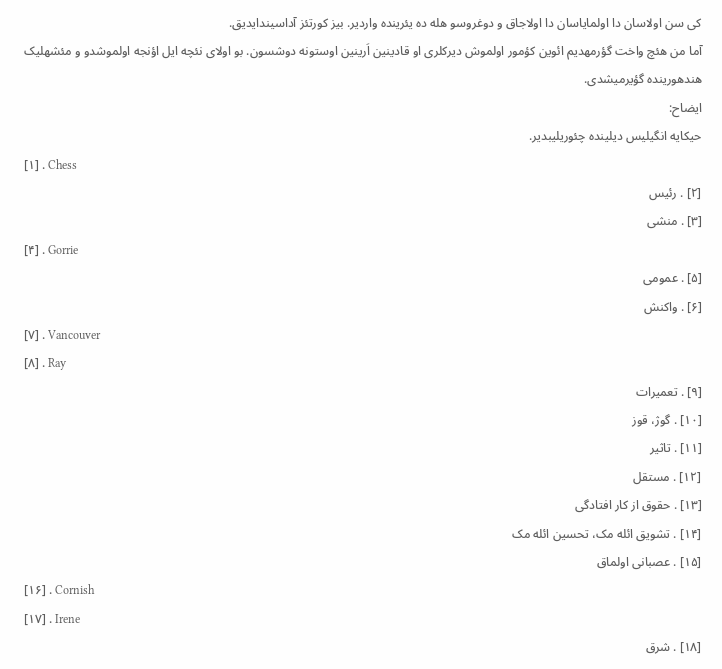کی سن اولاسان دا اولمایاسان دا اولاجاق و دوغروسو هله ده یئرینده واردیر. بیز کورتئز آداسیندایدیق.
آما من هئچ واخت گؤرمهدیم ائوین کؤمور اولموش دیرکلری او قادینین اَرینین اوستونه دوشسون. بو اولای نئچه ایل اؤنجه اولموشدو و مئشهلیک هندهورینده گؤیرمیشدی.
ایضاح:
حیکایه انگیلیس دیلینده چئوریلیبدیر.
[۱] . Chess
[۲] . رئیس
[۳] . منشی
[۴] . Gorrie
[۵] . عمومی
[۶] . واکنش
[۷] . Vancouver
[۸] . Ray
[۹] . تعمیرات
[۱۰] . گوژ، قوز
[۱۱] . تاثیر
[۱۲] . مستقل
[۱۳] . حقوق از کار افتادگی
[۱۴] . تشویق ائله مک، تحسین ائله مک
[۱۵] . عصبانی اولماق
[۱۶] . Cornish
[۱۷] . Irene
[۱۸] . شرق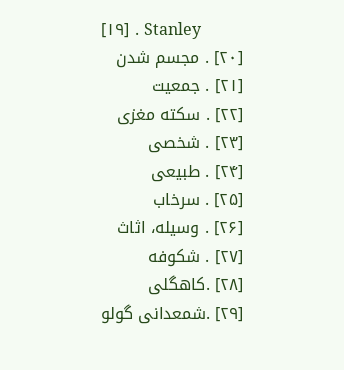[۱۹] . Stanley
[۲۰] . مجسم شدن
[۲۱] . جمعیت
[۲۲] . سکته مغزی
[۲۳] . شخصی
[۲۴] . طبیعی
[۲۵] . سرخاب
[۲۶] . وسیله، اثاث
[۲۷] . شکوفه
[۲۸] .کاهگلی
[۲۹] .شمعدانی گولو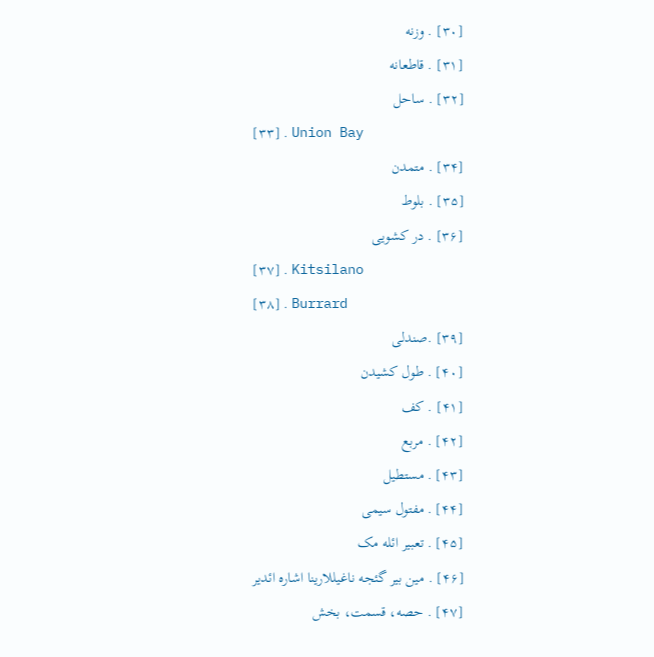[۳۰] . وزنه
[۳۱] . قاطعانه
[۳۲] . ساحل
[۳۳] . Union Bay
[۳۴] . متمدن
[۳۵] . بلوط
[۳۶] . در کشویی
[۳۷] . Kitsilano
[۳۸] . Burrard
[۳۹] .صندلی
[۴۰] . طول کشیدن
[۴۱] . کف
[۴۲] . مربع
[۴۳] . مستطیل
[۴۴] . مفتول سیمی
[۴۵] . تعبیر ائله مک
[۴۶] . مین بیر گئجه ناغیللارینا اشاره ائدیر
[۴۷] . حصه، قسمت، بخش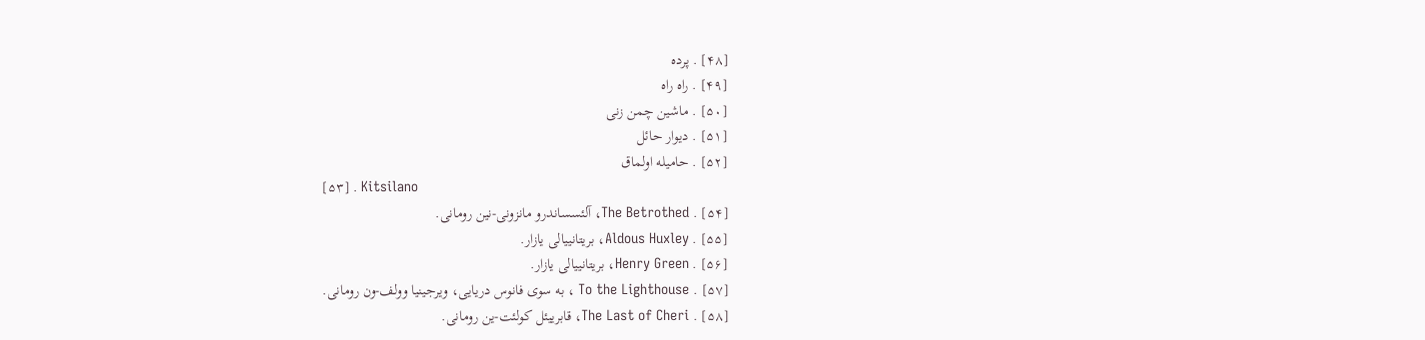[۴۸] . پرده
[۴۹] . راه راه
[۵۰] . ماشین چمن زنی
[۵۱] . دیوار حائل
[۵۲] . حامیله اولماق
[۵۳] . Kitsilano
[۵۴] . The Betrothed، آلئسساندرو مانزونی-نین رومانی.
[۵۵] . Aldous Huxley، بریتانییالی یازار.
[۵۶] . Henry Green، بریتانییالی یازار.
[۵۷] . To the Lighthouse ، به سوی فانوس دریایی، ویرجینیا وولف-ون رومانی.
[۵۸] . The Last of Cheri، قابرییئل کولئت-ین رومانی.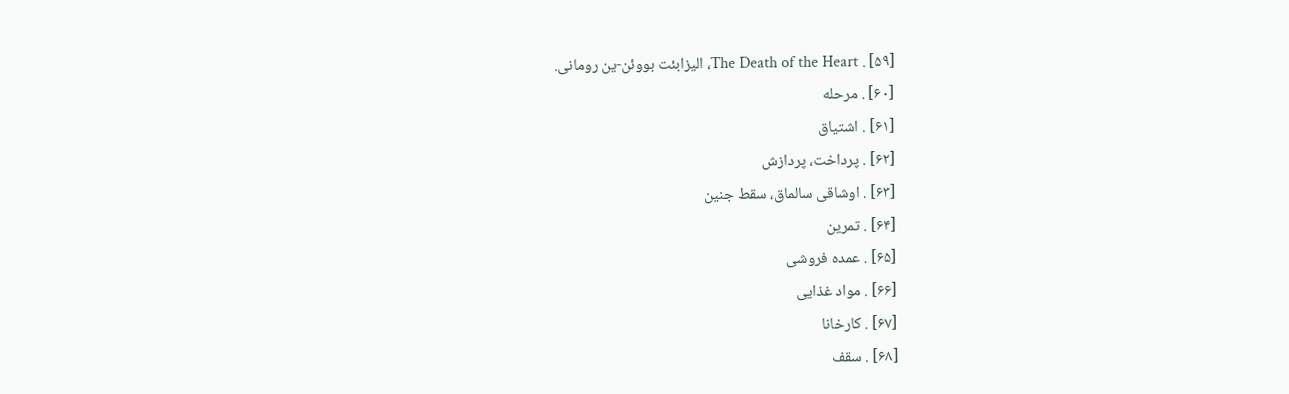[۵۹] . The Death of the Heart، الیزابئت بووئن-ین رومانی.
[۶۰] . مرحله
[۶۱] . اشتیاق
[۶۲] . پرداخت، پردازش
[۶۳] . اوشاقی سالماق، سقط جنین
[۶۴] . تمرین
[۶۵] . عمده فروشی
[۶۶] . مواد غذایی
[۶۷] . کارخانا
[۶۸] . سقف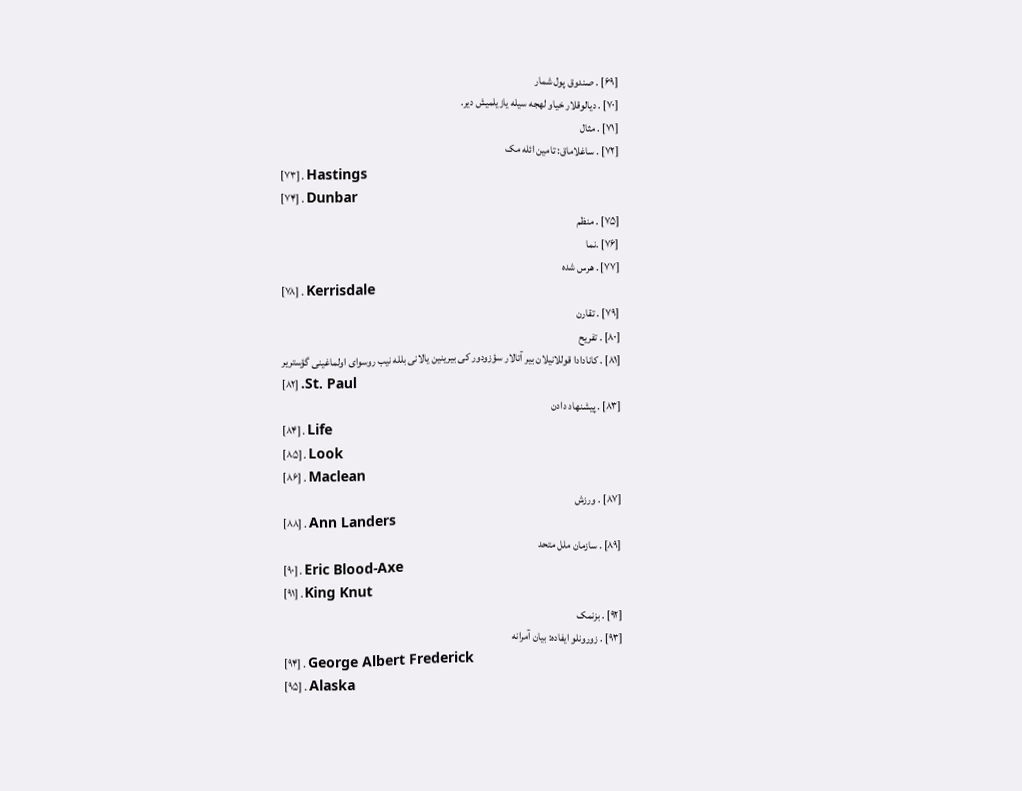[۶۹] . صندوق پول شمار
[۷۰] . دیالوقلار خیاو لهجه سیله یازیلمیش دیر.
[۷۱] . مثال
[۷۲] . ساغلاماق: تامین ائله مک
[۷۳] . Hastings
[۷۴] . Dunbar
[۷۵] . منظم
[۷۶] .نما
[۷۷] . هرس شده
[۷۸] . Kerrisdale
[۷۹] . تقارن
[۸۰] . تفریح
[۸۱] . کانادادا قوللانیلان بیر آتالار سؤزودور کی بیرینین یالانی بلله نیب روسوای اولماغینی گؤستریر
[۸۲] .St. Paul
[۸۳] . پیشنهاد دادن
[۸۴] . Life
[۸۵] . Look
[۸۶] . Maclean
[۸۷] . ورزش
[۸۸] . Ann Landers
[۸۹] . سازمان ملل متحد
[۹۰] . Eric Blood-Axe
[۹۱] . King Knut
[۹۲] . بزنمک
[۹۳] . زورونلو ایفاده: بیان آمرانه
[۹۴] . George Albert Frederick
[۹۵] . Alaska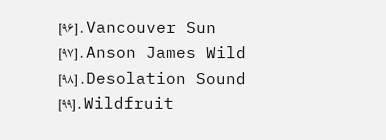[۹۶] . Vancouver Sun
[۹۷] . Anson James Wild
[۹۸] . Desolation Sound
[۹۹] . Wildfruit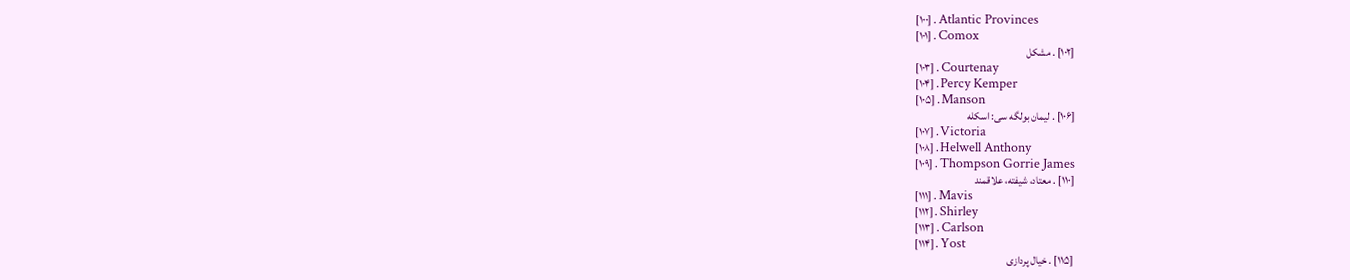[۱۰۰] . Atlantic Provinces
[۱۰۱] . Comox
[۱۰۲] . مشکل
[۱۰۳] . Courtenay
[۱۰۴] . Percy Kemper
[۱۰۵] . Manson
[۱۰۶] . لیمان بولگه سی: اسکله
[۱۰۷] . Victoria
[۱۰۸] . Helwell Anthony
[۱۰۹] . Thompson Gorrie James
[۱۱۰] . معتاد، شیفته، علاقمند
[۱۱۱] . Mavis
[۱۱۲] . Shirley
[۱۱۳] . Carlson
[۱۱۴] . Yost
[۱۱۵] . خیال پردازی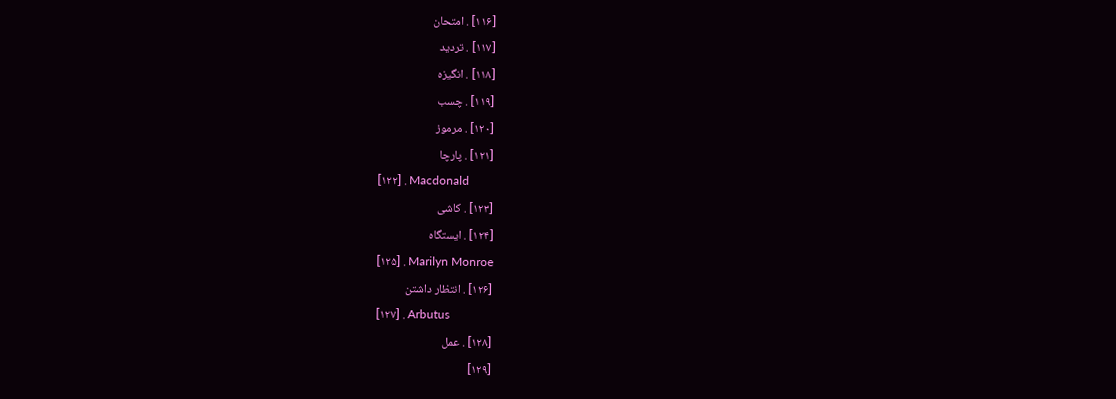[۱۱۶] . امتحان
[۱۱۷] . تردید
[۱۱۸] . انگیزه
[۱۱۹] . چسب
[۱۲۰] . مرموز
[۱۲۱] . پارچا
[۱۲۲] . Macdonald
[۱۲۳] . کاشی
[۱۲۴] . ایستگاه
[۱۲۵] . Marilyn Monroe
[۱۲۶] . انتظار داشتن
[۱۲۷] . Arbutus
[۱۲۸] . عمل
[۱۲۹]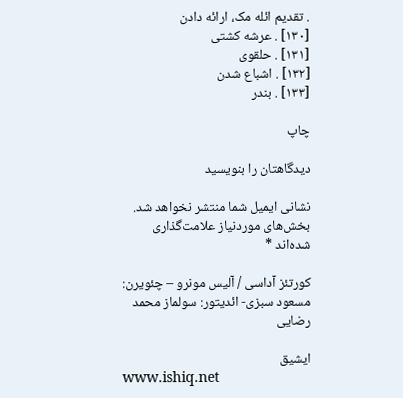. تقدیم ائله مک، ارائه دادن
[۱۳۰] . عرشه کشتی
[۱۳۱] . حلقوی
[۱۳۲] . اشباع شدن
[۱۳۳] . بندر

چاپ

دیدگاهتان را بنویسید

نشانی ایمیل شما منتشر نخواهد شد. بخش‌های موردنیاز علامت‌گذاری شده‌اند *

کورتئز آداسی / آلیس مونرو – چئویرن: مسعود سبزی- ائدیتور: سولماز محمد رضایی

ایشیق
www.ishiq.net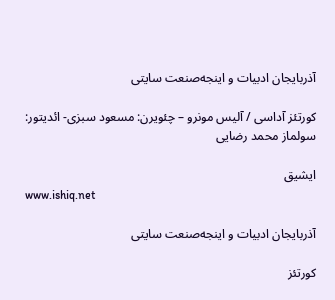آذربایجان ادبیات و اینجه‌صنعت سایتی

کورتئز آداسی / آلیس مونرو – چئویرن: مسعود سبزی- ائدیتور: سولماز محمد رضایی

ایشیق
www.ishiq.net

آذربایجان ادبیات و اینجه‌صنعت سایتی

کورتئز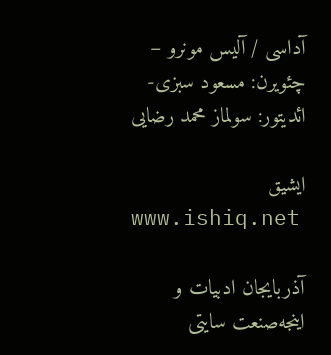آداسی / آلیس مونرو – چئویرن: مسعود سبزی- ائدیتور: سولماز محمد رضایی

ایشیق
www.ishiq.net

آذربایجان ادبیات و اینجه‌صنعت سایتی